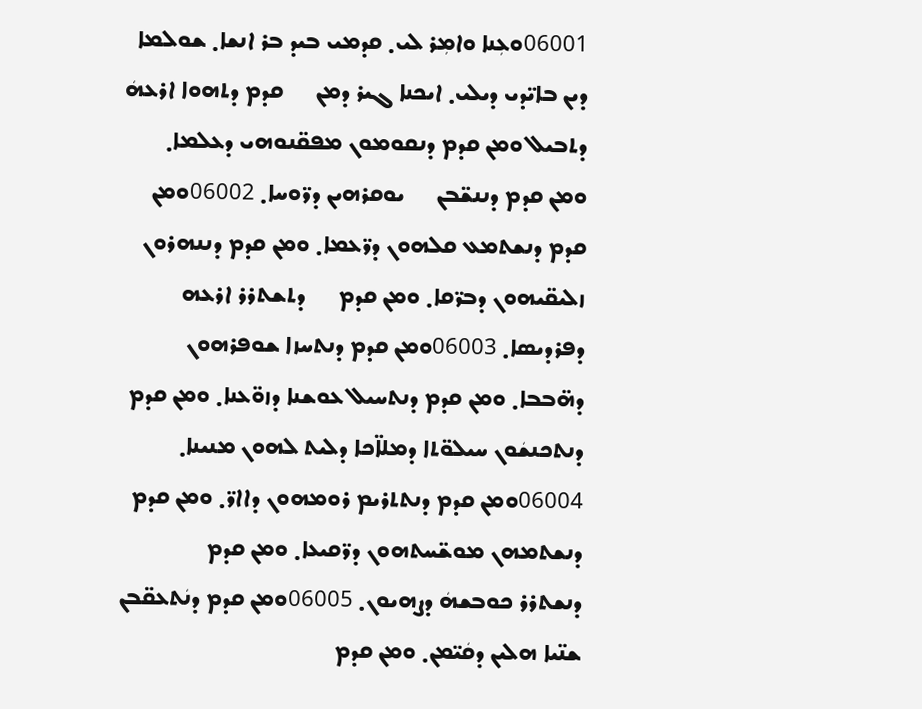06001ܘܥܼܢܐ ܘܐܡܼܪ ܠܝ܂ ܩܕܡܝ ܒܝܕ ܒܪ ܐܢܫܐ܂ ܫܘܠܡܐ ܕܝܢ ܒܐܝ̈ܕܝ ܕܝܠܝ܂ ܐܝܟܢܐ ܓܝܪ ܕܡܢ      ܩܕܡ ܕܬܗܘܐ ܐܪܥܗܿ ܕܬܒܝܠ ܘܡܢ ܩܕܡ ܕܢܩܘܡܘܢ ܡܦܩ̈ܢܘܗܝ ܕܥܠܡܐ܂ ܘܡܢ ܩܕܡ ܕܢܢܫ̈ܒܢ      ܝܘܩܪܗܝܢ ܕܪ̈ܘܚܐ܂ 06002ܘܡܢ ܩܕܡ ܕܢܫܬܡܥ ܩܠܗܘܢ ܕܪ̈ܥܡܐ܂ ܘܡܢ ܩܕܡ ܕܢܢܗܪܘܢ ܙܠܝܩ̈ܝܗܘܢ ܕܒܪ̈ܩܐ܂ ܘܡܢ ܩܕܡ      ܕܬܫܬܪܪ ܐܪܥܗ ܕܦܪܕܝܣܐ܂ 06003ܘܡܢ ܩܕܡ ܕܢܬܚܙܐ ܫܘܦܪܗܘܢ ܕܗ̈ܒܒܐ܂ ܘܡܢ ܩܕܡ ܕܢܬܚܝܠ ܥܘܫܢܐ ܕܙܘ̈ܥܢܐ܂ ܘܡܢ ܩܕܡ      ܕܢܬܟܢܫܿܘܢ ܚܝܠܘ̈ܬܐ ܕܡܠܐ̈ܟܐ ܕܠܝܬ ܠܗܘܢ ܡܢܝܢܐ܂ 06004ܘܡܢ ܩܕܡ ܕܢܬܬܪܝܡ ܪܘܡܗܘܢ ܕܐܐܪ̈܂ ܘܡܢ ܩܕܡ ܕܢܫܬܡܗܢ ܡܘܫ̈ܚܬܗܘܢ ܕܪ̈ܩܝܥܐ܂ ܘܡܢ ܩܕܡ      ܕܢܫܬܪܪ ܟܘܒܫܗܿ ܕܨܗܝܘܢ܂ 06005ܘܡܢ ܩܕܡ ܕܢܿܬܥܩ̈ܒܢ ܫܢ̈ܝܐ ܗܠܝܢ ܕܩܿܝ̈ܡܢ܂ ܘܡܢ ܩܕܡ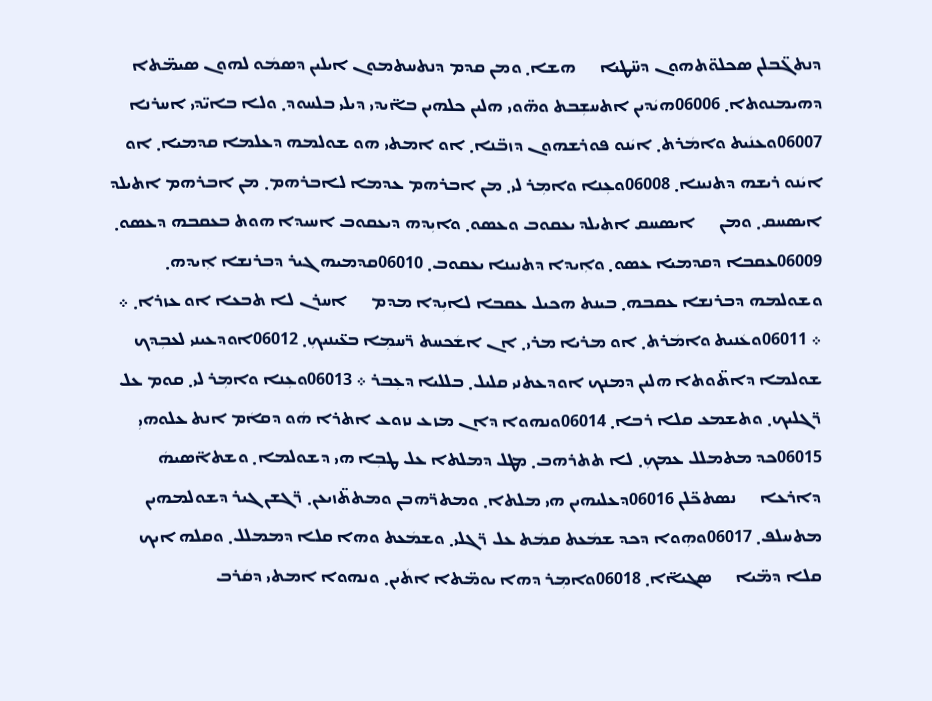ܕܢܬܓ̈ܒܠܢ ܣܟܠܘ̈ܬܗܘܢ ܕܚ̈ܛܝܐ      ܗܫܐ܂ ܘܡܢ ܩܕܡ ܕܢܬܚܬܡܘܢ ܐܝܠܝܢ ܕܣܡܿܘ ܠܗܘܢ ܣܝܡ̈ܬܐ ܕܗܝܡܢܘܬܐ܂ 06006ܗܝܿܕܝܢ ܐܬܚܫܼܒܬ ܘܗ̈ܘܝ ܗܠܝܢ ܟܠܗܝܢ ܒܐ̈ܝܕܝ ܕܝܠܝ ܒܠܚܘܕ܂ ܘܠܐ ܒܐܝ̈ܕܝ ܐܚܪܢܐ 06007ܘܥܢܿܝܬ ܘܐܡܿܪܬ܂ ܐܝܿܢܘ ܦܘܪܫܗܘܢ ܕܙܒ̈ܢܐ܂ ܐܘ ܐܡܬܝ ܗܘ ܫܘܠܡܗ ܕܥܠܡܐ ܩܕܡܝܐ܂ ܐܘ      ܐܝܿܢܘ ܪܝܫܗ ܕܬܢܝܢܐ܂ 06008ܘܥܼܢܐ ܘܐܡܼܪ ܠܝ܂ ܡܢ ܐܒܪܗܡ ܥܕܡܐ ܠܐܒܪܗܡ܂ ܡܢ ܐܒܪܗܡ ܐܬܝܠܕ ܐܝܣܚܩ܂ ܘܡܢ      ܐܝܣܚܩ ܐܬܝܠܕ ܝܥܩܘܒ ܘܥܣܘ܂ ܘܐܝܼܕܗ ܕܝܥܩܘܒ ܐܚܝܕܐ ܗܘܬ ܒܥܩܒܗ ܕܥܣܘ܂ 06009ܥܩܒܐ ܕܩܕܡܝܐ ܥܣܘ܂ ܘܐܼܝܕܐ ܕܬܢܝܢܐ ܝܥܩܘܒ܂ 06010ܩܕܡܝܗ ܓܝܪ ܕܒܪܢܫܐ ܐܼܝܕܗ܂ ܘܫܘܠܡܗ ܕܒܪܢܫܐ ܥܩܒܗ܂ ܒܝܢܬ ܗܟܝܠ ܥܩܒܐ ܠܐܝܼܕܐ ܡܕܡ      ܐܚܪܢ ܠܐ ܬܒܥܐ ܐܘ ܥܙܪܐ܂ ܀ ܀ 06011ܘܥܿܢܝܬ ܘܐܡܿܪܬ܂ ܐܘ ܡܪܝܐ ܡܪܝ܂ ܐܢ ܐܫܿܟܚܬ ܪ̈ܚܡܼܐ ܒܥ̈ܝܢܝܟܼ܂ 06012ܐܘܕܥܝܢܝ ܠܥܒܼܕܟ ܫܘܠܡܐ ܕܐܬ̈ܘܬܐ ܗܠܝܢ ܕܡܢܟ ܐܘܕܥܬܢܝ ܩܠܝܠ܂ ܒܠܠܝܐ ܕܥܼܒܪ ܀ 06013ܘܥܼܢܐ ܘܐܡܼܪ ܠܝ܂ ܩܘܡ ܥܠ ܪ̈ܓܠܝܟ܂ ܘܬܫܡܥ ܩܠܐ ܪܒܐ܂ 06014ܘܢܗܘܐ ܕܐܢ ܡܙܥ ܢܙܘܥ ܐܬܪܐ ܗܿܘ ܕܩܐܿܡ ܐܢܬ ܥܠܘܗܝܼ 06015ܟܕ ܡܬܡܠܠ ܥܡܟܼ܂ ܠܐ ܬܬܪܗܒ܂ ܡܛܠ ܕܡܠܬܐ ܥܠ ܛܒܼܐ ܗܝ ܕܫܘܠܡܐ܂ ܘܫܬܐ̈ܣܝܗܿ ܕܐܪܥܐ      ܢܣܬܟ̈ܠܢ 06016ܕܥܠܝܗܝܢ ܗܝ ܡܠܬܐ܂ ܘܡܬܪ̈ܗܒܢ ܘܡܬܬ̈ܙܝܥܢ܂ ܪ̈ܓܫܢ ܓܝܪ ܕܫܘܠܡܗܝܢ ܡܬܚܠܦ܂ 06017ܘܗܼܘܐ ܕܟܕ ܫܡܿܥܬ ܩܡܿܬ ܥܠ ܪ̈ܓܠܝ܂ ܘܫܡܿܥܬ ܘܗܐ ܩܠܐ ܕܡܡܠܠ܂ ܘܩܠܗ ܐܝܟ ܩܠܐ ܕܡ̈ܝܐ      ܣܓܝܐ̈ܐ܂ 06018ܘܐܡܼܪ ܕܗܐ ܝܘܡ̈ܬܐ ܐܬܿܝܢ܂ ܘܢܗܘܐ ܐܡܬܝ ܕܩܿܪܒ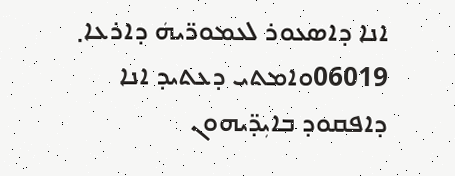ܐܢܐ ܕܐܣܥܘܪ ܠܥܡܘܪ̈ܝܗܿ ܕܐܪܥܐ܂ 06019ܘܐܡܬܝ ܕܥܬܝܕ ܐܢܐ ܕܐܦܩܘܕ ܒܐܝܼܕ̈ܝܗܘܢ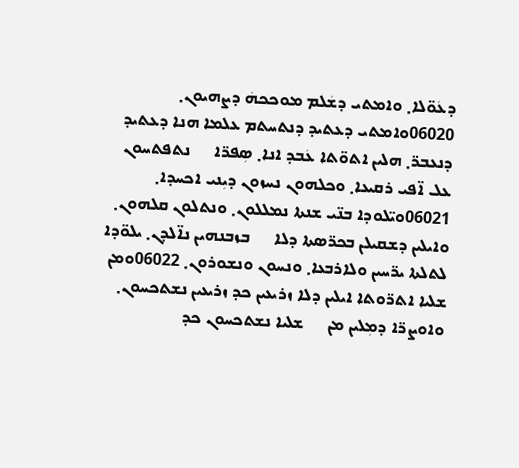ܕܥܿܘ̈ܠܐ܂ ܘܐܡܬܝ ܕܫܿܠܡ ܡܘܟܟܗܿ ܕܨܗܝܘܢ܂ 06020ܘܐܡܬܝ ܕܥܬܝܕ ܕܢܬܚܬܡ ܥܠܡܐ ܗܢܐ ܕܥܬܝܕ ܕܢܥܒܪ̈܂ ܗܠܝܢ ܐܬܘ̈ܬܐ ܥܿܒܕ ܐܢܐ܂ ܣܼܦܪ̈ܐ      ܢܬܦܬܚܘܢ ܥܠ ܐ̈ܦܝ ܪܩܝܥܐ܂ ܘܟܠܗܘܢ ܢܚܙܘܢ ܕܝܼܢܝ ܐܟܚܕܐ܂ 06021ܘܝ̈ܠܘܕܐ ܒܢ̈ܝ ܫܢܬܐ ܢܡܠܠܘܢ܂ ܘܢܬܠܘܢ ܩܠܗܘܢ܂ ܘܐܝܠܝܢ ܕܫܩܝܠܢ ܒܟܪ̈ܣܬܐ ܕܠܐ      ܒܙܒܢܗܝܢ ܢܐ̈ܠܕܢ܂ ܝܠܘ̈ܕܐ ܠܬܠܬܐ ܝܪ̈ܚܝܢ ܘܠܐܪܒܥܐ܂ ܘܢܚܘܢ ܘܢܫܘܪܘܢ܂ 06022ܘܡܢ ܫܠܝܐ ܐܬܪ̈ܘܬܐ ܐܝܠܝܢ ܕܠܐ ܙܪܝܥܝܢ ܟܕ ܙܪܝܥܝܢ ܢܫܬܟܚܘܢ܂ ܘܐܘܨܪ̈ܐ ܕܡܼܠܝܢ ܡܢ      ܫܠܝܐ ܢܫܬܟܚܘܢ ܟܕ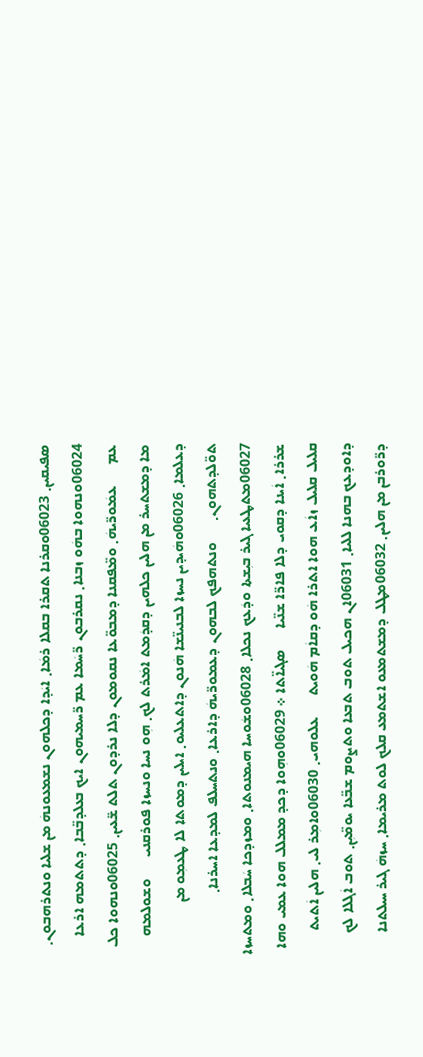ܣܦܝܩܝܢ܂ 06023ܘܩܪܢܐ ܬܩܪܐ ܒܩܠܐ ܪܡܿܐ܂ ܐܝܿܕܐ ܕܟܠܗܘܢ ܢܫܡܥܘܢܗܿ ܡܢ ܫܠܝܐ ܘܢܬܪܗܒܘܢ܂ 06024ܘܢܗܘܐ ܒܗܿܘ ܙܒܢܐ܂ ܢܩܪܒܘܢ ܪ̈ܚܿܡܐ ܥܡ ܪ̈ܚܡܝܗܘܢ ܐܝܟ ܒܥܠܕܒ̈ܒܐ܂ ܕܬܬܡܗ ܐܪܥܐ ܥܡ      ܥܡܿܘܪ̈ܝܗܿ܂ ܘܡ̈ܦܩܢܐ ܕܡܒܘ̈ܥܐ ܢܩܘܡܘܢ ܕܠܐ ܢܪܕܘܢ ܬܠܬ ܫ̈ܥܝܢ܂ 06025ܘܢܗܘܐ ܟܠ ܡܐ ܕܡܫܬܚܪ ܡܢ ܗܠܝܢ ܟܠܗܝܢ ܕܩܕܿܡܬ ܐܡܿܪܬ ܠܟ܂ ܗܼܘ ܢܚܐ ܘܢܚܙܐ ܦܘܪܩܢܝ      ܘܫܘܠܡܗ ܕܥܠܡܐ܂ 06026ܘܗܿܝܕܝܢ ܢܚܙܐ ܠܒܢܝܢ̈ܫܐ ܗܿܢܘܢ ܕܐܬܥܠܝܘ܂ ܐܝܠܝܢ ܕܡܘܬܐ ܠܐ ܛܥܡܼܘ ܡܢ ܬܘ̈ܠܕܬܗܘܢ܂      ܘܢܬܗܦܟ ܠܒܗܘܢ ܕܥܡܘܪ̈ܝܗܿ ܕܐܪܥܐ܂ ܘܢܬܚܠܦ ܠܡܕܥܐ ܐܚܪܢܐ܂ 06027ܡܬܛܥܝܐ ܓܝܪ ܒܝܼܫܬܐ ܘܕܿܥܟ ܢܟܠܐ܂ 06028ܘܫܿܘܚܐ ܗܝܡܢܘܬܐ܂ ܘܡܙܕܟܐ ܚܿܒܠܐ܂ ܘܡܬܚܙܐ ܫܪܪܐ܂ ܐܿܝܢܐ ܕܩܘܝ ܕܠܐ ܦܐܪ̈ܐ ܫܢ̈ܝܐ      ܣܓܝܐ̈ܬܐ ܀ 06029ܘܗܼܘܐ ܕܟܕ ܡܡܠܠ ܗܘܐ ܥܡܝ ܘܗܐ ܩܠܝܠ ܩܠܝܠ ܙܐܿܥ ܗܘܐ ܐܬܪܐ ܗܿܘ ܕܩܐܿܡ ܗܿܘܝܬ      ܥܠܘܗܝ܂ 06030ܘܐܡܼܪ ܠܝ܂ ܗܠܝܢ ܐܿܬܝܬ ܕܐܘܕܥܟ ܒܗܢܐ ܠܠܝܐ܂ 06031ܐܢ ܗܟܝܠ ܬܘܒ ܬܒܥܐ ܘܬܨܘܡ ܫܒ̈ܥܐ ܝܘܡ̈ܝܼܢ܂ ܬܘܒ ܐܿܓܠܐ ܠܟ ܕܪ̈ܘܪܒܢ ܡܢ ܗܠܝܢ܂ 06032ܡܛܠ ܕܡܫܬܡܥܘ ܐܫܬܡܥ ܩܠܟ ܠܘܬ ܡܪܝܡܐ܂ ܚܙܗܿ ܓܝܪ ܚܝܠܬܢܐ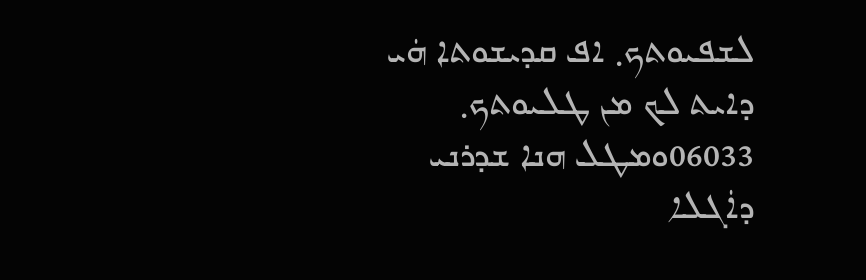ܠܫܦܝܘܬܟ܂ ܐܦ ܩܕܝܫܘܬܐ ܗܿܝ      ܕܐܝܬ ܠܟ ܡܢ ܛܠܝܘܬܟ܂ 06033ܘܡܛܠ ܗܢܐ ܫܕܪܢܝ ܕܐܿܓܠܐ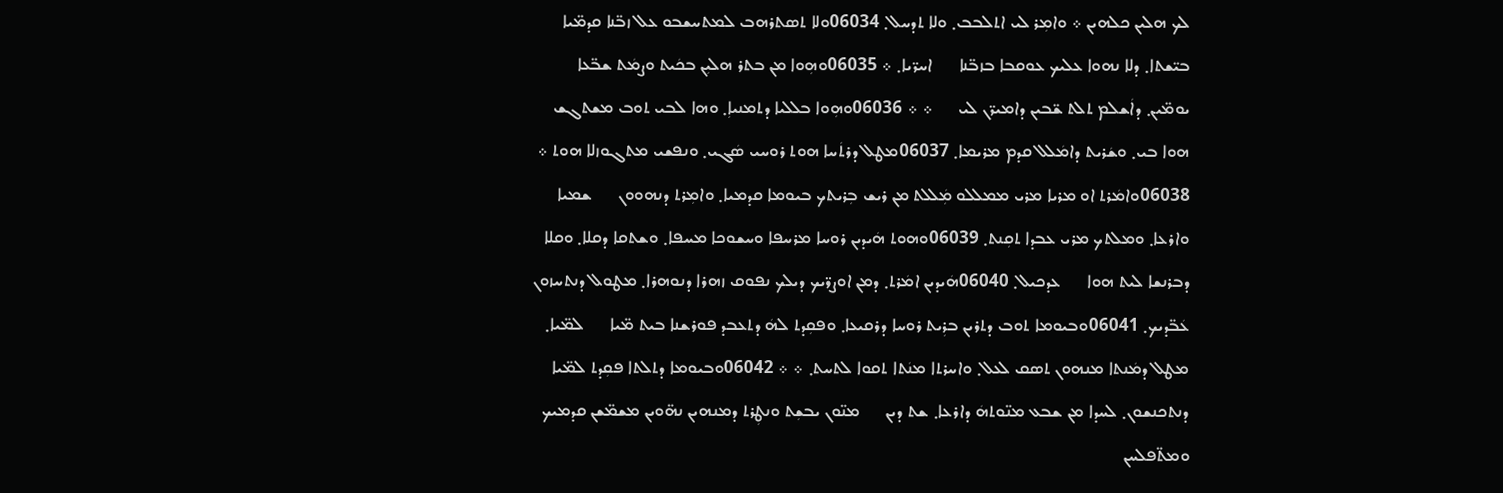ܠܟ ܗܠܝܢ ܟܠܗܝܢ ܀ ܘܐܡܼܪ ܠܝ ܐܬܠܒܒ܂ ܘܠܐ ܬܕܚܠ܂ 06034ܘܠܐ ܬܣܬܪܗܒ ܠܡܬܚܫܒܘ ܥܠ ܙܒ̈ܢܐ ܩܕܡ̈ܝܐ ܒܝ̈ܫܬܐ܂ ܕܠܐ ܢܗܘܐ ܥܠܝܟ ܥܘܩܒܐ ܒܙܒ̈ܢܐ      ܐܚܪ̈ܝܐ܂ ܀ 06035ܘܗܼܘܐ ܡܢ ܒܬܪ ܗܠܝܼܢ ܒܟܿܝܬ ܘܨܡܿܬ ܫܒ̈ܥܐ ܝܘܡ̈ܝܢ܂ ܕܐܿܫܠܡ ܬܠܬ ܫ̈ܒܝܢ ܕܐܡܝܪ̈ܢ ܠܝ      ܀ ܀ 06036ܘܗܼܘܐ ܒܠܠܝܐ ܕܬܡܢܝܐܼ܂ ܘܗܐ ܠܒܝ ܬܘܒ ܡܫܬܓܫ ܗܘܐ ܒܝ܂ ܘܫܿܪܝܬ ܕܐܡܿܠܠ ܩܕܡ ܡܪܝܡܐ܂ 06037ܡܛܠ ܕܪܬܿܚܐ ܗܘܬ ܪܘܚܝ ܣܿܓܝ܂ ܘܢܦܫܝ ܡܬܓܘܙܠܐ ܗܘܬ ܀ 06038ܘܐܡܿܪܬ ܐܘ ܡܪܝܐ ܡܪܝ ܡܡܠܠܘ ܡܼܿܠܠܬ ܡܢ ܪܝܫ ܒܼܪܝܬܟ ܒܝܘܡܐ ܩܕܡܝܐ܂ ܘܐܡܼܪܬ ܕܢܗܘܘܢ      ܫܡܝܐ ܘܐܪܥܐ܂ ܘܡܠܬܟ ܡܪܝ ܥܒܕܐ ܬܩܼܢܬ܂ 06039ܘܗܘܬ ܗܿܝܕܝܢ ܪܘܚܐ ܡܪܚܦܐ ܘܚܫܘܟܐ ܡܚܦܐ܂ ܘܫܬܩܐ ܕܩܠܐ܂ ܘܩܠܐ ܕܒܪܢܫܐ ܠܝܬ ܗܘܐ      ܥܕܟܝܠ܂ 06040ܗܿܝܕܝܢ ܐܡܿܪܬ܂ ܕܡܢ ܐܘܨܪ̈ܝܟ ܕܝܠܟ ܢܦܘܩ ܙܗܪܐ ܕܢܘܗܪܐ܂ ܡܛܘܠ ܕܢܬܚܙܘܢ ܥܿܒ̈ܕܝܟ܂ 06041ܘܒܝܘܡܐ ܬܘܒ ܕܬܪܝܢ ܒܪܼܝܬ ܪܘܚܐ ܕܪܩܝܥܐ܂ ܘܦܩܼܕܬ ܠܗܿ ܕܬܥܒܕ ܦܘܪܫܢܐ ܒܝܬ ܡ̈ܝܐ      ܠܡ̈ܝܐ܂ ܡܛܠ ܕܡܿܢܬܐ ܡܢܗܘܢ ܬܣܩ ܠܥܠ܂ ܘܐܚܪܬܐ ܡܢܿܬܐ ܬܩܘܐ ܠܬܚܬ܂ ܀ ܀ 06042ܘܒܝܘܡܐ ܕܬܠܬܐ ܦܩܼܕܬ ܠܡ̈ܝܐ ܕܢܬܟܢܫܘܢ܂ ܠܚܕܐ ܡܢ ܫܒܥ ܡܢ̈ܘܬܗܿ ܕܐܪܥܐ܂ ܫܬ ܕܝܢ      ܡܢ̈ܘܢ ܝܒܫܼܬ ܘܢܛܼܪܬ ܕܡܢܗܝܢ ܢܗ̈ܘܝܢ ܡܫܡ̈ܫܢ ܩܕܡܝܟ ܘܡܬ̈ܦܠܚܢ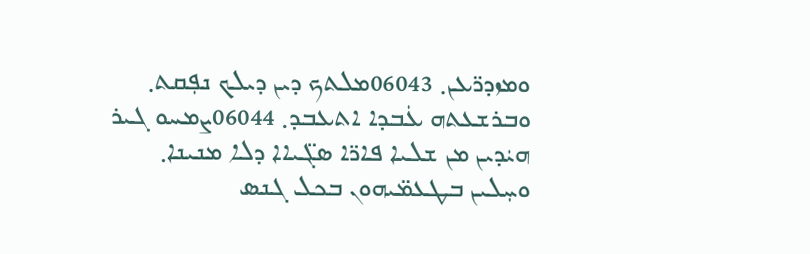ܘܡܙܕܪ̈ܥܢ܂ 06043ܡܠܬܟ ܕܝܢ ܕܝܠܟ ܢܦܼܩܬ܂ ܘܒܪܫܥܬܗ ܥܿܒܕܐ ܐܬܥܒܕ܂ 06044ܨܡܚܘ ܓܝܪ ܗܝܿܕܝܢ ܡܢ ܫܠܝܐ ܦܐܪ̈ܐ ܣܓ̈ܝܐܐ ܕܠܐ ܡܢܝܢܐ܂ ܘܚܼܠܝܢ ܒܛܥܡ̈ܝܗܘܢ ܒܟܠ ܓܢܣ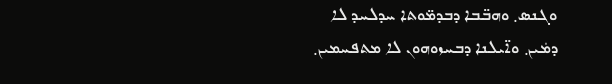ܘܓܢܣ܂ ܘܗܒ̈ܒܐ ܕܒܕܡ̈ܘܬܐ ܚܕܠܚܕ ܠܐ ܕܡܿܝܢ܂ ܘܐ̈ܝܠܢܐ ܕܒܚܙܘܗܘܢ ܠܐ ܡܬܦܚܡܝܢ܂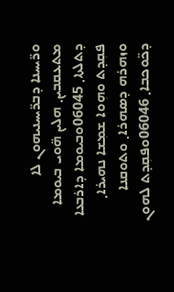ܘܪ̈ܝܚܢܐ ܕܒܪ̈ܝܚܢܝܗܘܢ ܠܐ ܡܬܥܩܒܝܢ܂ ܗܠܝܢ ܗ̈ܘܝ ܒܝܘܡܐ ܕܬܠܬܐ܂ 06045ܘܒܝܘܡܐ ܕܐܪܒܥܐ ܦܩܼܕܬ ܘܗܼܘܐ ܫܡܼܫܐ ܢܗܝܪܐ܂ ܘܙܗܪܗ ܕܣܗܪܐ܂ ܘܬܘܩܢܐ ܕܟ̈ܘܟܒܐ܂ 06046ܘܦܩܼܕܬ ܠܗܘܢ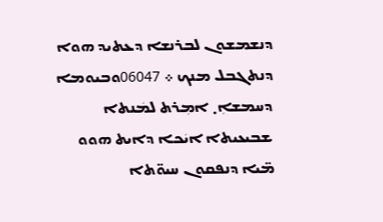ܕܢܫܡܫܘܢ ܠܒܪܢܫܐ ܕܥܬܝܕ ܗܘܐ ܕܢܬܓܒܠ ܡܢܟ ܀ 06047ܘܒܝܘܡܐ ܕܚܡܫܐܼ܂ ܐܡܼܪܬ ܠܡܿܢܬܐ ܫܒܝܥܝܬܐ ܐܝܿܟܐ ܕܐܝܬ ܗܘܘ ܡ̈ܝܐ ܕܢܦܩܘܢ ܚܝܘ̈ܬܐ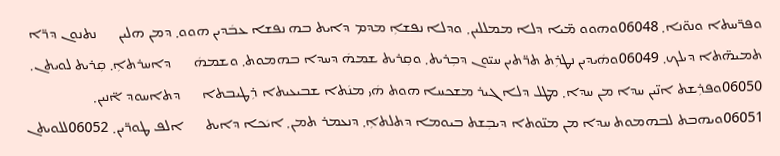ܘܦܪ̈ܚܬܐ ܘܢܘ̈ܢܐ܂ 06048ܘܗܘܘ ܡ̈ܝܐ ܕܠܐ ܡܡܠܠܝܢ܂ ܘܕܠܐ ܢܦܫܐܼ ܡܕܡ ܕܐܝܬ ܒܗ ܢܦܫܐ ܥܒܿܕܝܢ ܗܘܘ܂ ܕܡܢ ܗܠܝܢ      ܢܬܢܘܢ ܕܪ̈ܐ ܬܡܝܗ̈ܬܐ ܕܝܠܟ܂ 06049ܘܗܿܝܕܝܢ ܢܛܪܼܬ ܬܪ̈ܬܝܢ ܚܝ̈ܘܢ ܕܒܼܪܝܬ܂ ܘܩܼܪܝܬ ܫܡܗܿ ܕܚܕܐ ܒܗܡܘܬ܂ ܘܫܡܗܿ      ܕܐܚܪܬܐܼ܂ ܩܼܪܝܬ ܠܘܝܬܢ܂ 06050ܘܦܪܼܫܬ ܐܢ̈ܝܢ ܚܕܐ ܡܢ ܚܕܐ܂ ܡܛܠ ܕܠܐ ܓܝܪ ܡܫܟܚܐ ܗܘܬ ܗܿܝ ܡܢܿܬܐ ܫܒܝܥܝܬܐ ܪܼܛܝܒܬܐ      ܕܬܐܚܘܕ ܐ̈ܢܝܢ܂ 06051ܘܝܗܒܬ ܠܒܗܡܘܬ ܚܕܐ ܡܢ ܡܢ̈ܘܬܐ ܕܝܒܼܫܬ ܒܝܘܡܐ ܕܬܠܬܐܼ܂ ܕܢܥܡܪ ܬܡܢ܂ ܐܝܿܟܐ ܕܐܝܬ      ܐܠܦ ܛܘܪ̈ܝܢ܂ 06052ܠܠܘܝܬܢ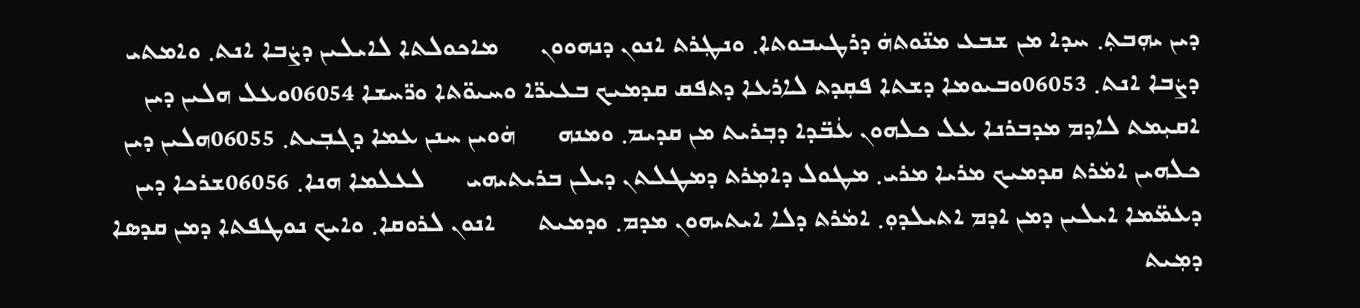ܕܝܢ ܝܗܼܒܬܼ܂ ܚܕܐ ܡܢ ܫܒܥ ܡܢ̈ܘܬܗܿ ܕܪܛܝܒܘܬܐ܂ ܘܢܛܼܪܬ ܐܢܘܢ ܕܢܗܘܘܢ      ܡܐܟܘܠܬܐ ܠܐܝܠܝܢ ܕܨܿܒܐ ܐܢܬ܂ ܘܐܡܬܝ ܕܨܿܒܐ ܐܢܬ܂ 06053ܘܒܝܘܡܐ ܕܫܬܐ ܦܩܼܕܬ ܠܐܪܥܐ ܕܬܦܩ ܩܕܡܝܟ ܒܥܝܪ̈ܐ ܘܚܝܘ̈ܬܐ ܘܪ̈ܚܫܐ 06054ܘܥܠ ܗܠܝܢ ܕܝܢ ܐܩܝܼܡܬ ܠܐܕܡ ܡܕܒܪܢܐ ܥܠ ܟܠܗܘܢ ܥܿܒ̈ܕܐ ܕܒܼܪܝܬ ܡܢ ܩܕܝܡ܂ ܘܡܢܗ      ܗܿܘܝܢ ܚܢܢ ܥܡܐ ܕܓܒܼܝܬ܂ 06055ܗܠܝܢ ܕܝܢ ܟܠܗܝܢ ܐܡܿܪܬ ܩܕܡܝܟ ܡܪܝܐ ܡܪܝ܂ ܡܛܘܠ ܕܐܡܼܪܬ ܕܡܛܠܬܢ ܕܝܠܢ ܒܪܝܬܝܗܝ      ܠܥܠܡܐ ܗܢܐ܂ 06056ܫܪܟܐ ܕܝܢ ܕܥܡ̈ܡܐ ܐܝܠܝܢ ܕܡܢ ܐܕܡ ܐܬܝܠܕܘܼ܂ ܐܡܿܪܬ ܕܠܐ ܐܝܬܝܗܘܢ ܡܕܡ܂ ܘܕܡܝܬ      ܐܢܘܢ ܠܪܘܩܐ܂ ܘܐܝܟ ܢܘܛܦܬܐ ܕܡܢ ܩܕܣܐ ܕܡܼܝܬ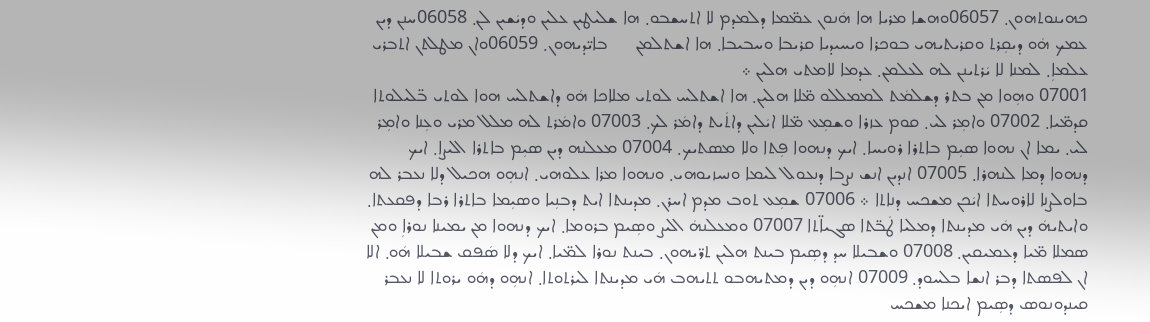ܟܗܝܢܘܬܗܘܢ܂ 06057ܘܗܫܐ ܡܪܝܐ ܗܐ ܗܿܢܘܢ ܥܡ̈ܡܐ ܕܠܡܕܡ ܠܐ ܐܬܚܫܒܘ܂ ܗܐ ܫܠܝܛܝܢ ܥܠܝܢ ܘܕܝܿܫܝܢ ܠܢ܂ 06058ܚܢܢ ܕܝܢ ܥܡܟ ܗܿܘ ܕܝܩܼܪܬ ܘܩܪܝܬܝܗܝ ܒܘܟܪܐ ܘܝܚܝܕܝܐ ܩܪܝܒܐ ܘܚܒܝܒܐ܂ ܗܐ ܐܫܬܠܡܢ      ܒܐܝ̈ܕܝܗܘܢ܂ 06059ܘܐܢ ܡܛܠܬܢ ܐܬܒܪܝ ܥܠܡܐܼ܂ ܠܡܢܐ ܠܐ ܝܿܪܬܝܢܢ ܠܗ ܠܥܠܡܢ܂ ܥܕܡܐ ܠܐܡܬܝ ܗܠܝܢ ܀
07001 ܘܗܼܘܐ ܡܢ ܒܬܪ ܕܫܠܡܿܬ ܠܡܡܠܠܘ ܡ̈ܠܐ ܗܠܝܢ܂ ܗܐ ܐܫܬܠܚ ܠܘܬܝ ܡܠܐܟܐ ܗܿܘ ܕܐܫܬܠܚ ܗܘܐ ܠܘܬܝ ܒ̈ܠܝܠܘܬܐ ܩܕܡ̈ܝܐ܂ 07002 ܘܐܡܼܪ ܠܝ܂ ܩܘܡ ܥܙܪܐ ܘܫܡܼܥ ܡ̈ܠܐ ܐܝܿܠܝܢ ܕܐܬܿܝܬ ܕܐܡܿܪ ܠܟ܂ 07003 ܘܐܡܿܪܬ ܠܗ ܡܠܠ ܡܪܝ ܘܥܼܢܐ ܘܐܡܼܪ ܠܝ܂ ܝܡܐ ܐܢ ܢܗܘܐ ܣܝܼܡ ܒܐܬܪܐ ܪܘܝܚܐ܂ ܐܝܟ ܕܢܗܘܐ ܦܼܬܐ ܘܠܐ ܡܣܬܝܟ܂ 07004 ܡܥܠܢܗ ܕܝܢ ܣܝܼܡ ܒܐܬܪܐ ܐܠܝܨܐ܂ ܐܝܟ ܕܢܗܘܐ ܕܡܐ ܠܢܗܪܐ܂ 07005 ܐܢܕܝܢ ܐܢܫ ܢܨܒܐ ܕܢܥܘܠ ܠܝܡܐ ܘܢܚܙܝܘܗܝ܂ ܘܢܗܘܐ ܡܪܐ ܥܠܘܗܝ܂ ܐܢܗܼܘ ܗܟܝܠ ܕܠܐ ܢܥܒܪ ܠܗ ܒܐܘܠܨܢܐ ܠܐܪܘܚܬܐ ܐܝܿܟܢ ܡܫܟܚ ܕܢܐܬܐ ܀ 07006 ܫܡܼܥ ܬܘܒ ܡܕܡ ܐܚܪܢ܂ ܡܕܝܢܬܐ ܐܝܬ ܕܒܢܼܝܐ ܘܣܝܼܡܐ ܒܐܬܪܐ ܪܒܐ ܕܦܩܥܬܐ܂ ܘܐܝܬܝܗܿ ܕܝܢ ܗܿܝ ܡܕܝܢܬܐ ܕܡܠܝܐ ܛܿܒ̈ܬܐ ܣܓܝܐ̈ܬܐ 07007 ܘܡܥܠܢܗܿ ܐܠܝܨ ܘܣܼܝܡ ܒܪܘܡܐ܂ ܐܝܟ ܕܢܗܘܐ ܡܢ ܝܡܝܢܐ ܢܘܪܐܼ ܘܡܢ ܣܡܠܐ ܡ̈ܝܐ ܕܥܡܝܩܝܢ܂ 07008 ܘܫܒܝܠܐ ܚܕ ܕܣܼܝܡ ܒܝܢܬ ܗܠܝܢ ܬܪ̈ܝܗܘܢ܂ ܒܝܢܬ ܢܘܪܐ ܠܡ̈ܝܐ܂ ܐܝܟ ܕܠܐ ܣܿܦܩ ܫܒܝܠܐ ܗܿܘ܂ ܐܠܐ ܐܢ ܠܦܣܬܐ ܕܒܪ ܐܢܫܐ ܒܠܚܘܕ܂ 07009 ܐܢܗܼܘ ܕܝܢ ܕܡܬܝܗܒܘ ܬܬܝܗܒ ܗܿܝ ܡܕܝܢܬܐ ܠܝܪܬܘܬܐ܂ ܐܢܗܼܘ ܕܗܿܘ ܝܪܘܬܐ ܠܐ ܢܥܒܪ ܩܝܢܕܘܢܘܣ ܕܣܼܝܡ ܐܝܟܢܐ ܡܫܟܚ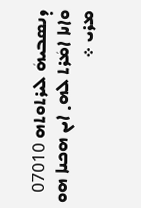ܕܢܣܒܝܗܿ ܠܝܪܬܘܬܗ 07010 ܘܐܢܐ ܐܡܿܪܬ ܠܗ܂ ܐܝܢ ܗܟܢܐ ܗܘ ܡܪܝ ܀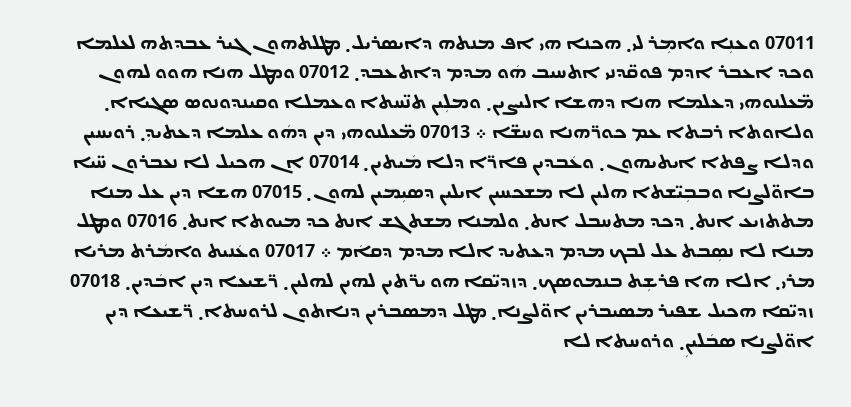07011 ܘܥܢܼܐ ܘܐܡܼܪ ܠܝ܂ ܗܟܢܐ ܗܝ ܐܦ ܡܢܬܗ ܕܐܝܣܪܝܠ܂ ܡܛܠܬܗܘܢ ܓܝܪ ܥܒܕܬܗ ܠܥܠܡܐ ܘܟܕ ܐܥܒܪ ܐܕܡ ܦܘܩ̈ܕܢܝ ܐܬܚܝܒ ܗܿܘ ܡܕܡ ܕܐܬܥܒܕ܂ 07012 ܘܡܛܠ ܗܢܐ ܗܘܘ ܠܗܘܢ ܡ̈ܥܠܢܘܗܝ ܕܥܠܡܐ ܗܢܐ ܕܗܫܐ ܐܠܝܨܝܢ܂ ܘܡܠܼܝܢ ܬܢ̈ܚܬܐ ܘܥܡܠܐ ܘܩܝܢܕܘܢܘܣ ܣܓܝܐܐ܂ ܘܠܐܘܬܐ ܪܒܬܐ ܥܡ ܟܘܪ̈ܗܢܐ ܘܚܫ̈ܐ ܀ 07013 ܡ̈ܥܠܢܘܗܝ ܕܝܢ ܕܗܿܘ ܥܠܡܐ ܕܥܬܝܕܼ܂ ܪܘܝܚܝܢ ܘܕܠܐ ܨܦܬܐ ܐܝܬܝܗܘܢ܂ ܘܥܿܒܕܝܢ ܦܐܪ̈ܐ ܕܠܐ ܡܿܝܬܝܢ܂ 07014 ܐܢ ܗܟܝܠ ܠܐ ܢܥܒܪܘܢ ܚ̈ܝܐ ܒܐܘ̈ܠܨܢܐ ܘܒܒܼܝ̈ܫܬܐ ܗܠܝܢ ܠܐ ܡܫܟܚܝܢ ܐܝܠܝܢ ܕܣܝܼܡܝܢ ܠܗܘܢ܂ 07015 ܗܫܐ ܕܝܢ ܥܠ ܡܢܐ ܡܬܬܙܝܥ ܐܢܬ܂ ܕܟܕ ܡܬܚܒܠ ܐܢܬ܂ ܘܠܡܢܐ ܡܫܬܓܫ ܐܢܬ ܟܕ ܡܝܘܬܐ ܐܢܬ܂ 07016 ܘܡܛܠ ܡܢܐ ܠܐ ܢܣܼܒܬ ܥܠ ܠܒܟ ܡܕܡ ܕܥܬܝܕ ܐܠܐ ܡܕܡ ܕܩܐܿܡ ܀ 07017 ܘܥܿܢܝܬ ܘܐܡܿܪܬ ܡܪܝܐ ܡܪܝ܂ ܐܠܐ ܗܐ ܦܪܫܼܬ ܒܢܡܘܣܟ܂ ܕܙܕܝ̈ܩܐ ܗܘ ܝܪ̈ܬܝܢ ܠܗܝܢ ܠܗܠܝܢ܂ ܪ̈ܫܝܥܐ ܕܝܢ ܐܒܿܕܝܢ܂ 07018 ܙܕܝ̈ܩܐ ܗܟܝܠ ܫܦܝܪ ܡܣܝܒܪܝܢ ܐܘ̈ܠܨܢܐ܂ ܡܛܠ ܕܡܣܒܪܝܢ ܕܢܐܬܘܢ ܠܪܘܚܬܐ܂ ܪ̈ܫܝܥܐ ܕܝܢ ܐܘ̈ܠܨܢܐ ܣܒܿܠܝܢܼ܂ ܘܪܘܚܬܐ ܠܐ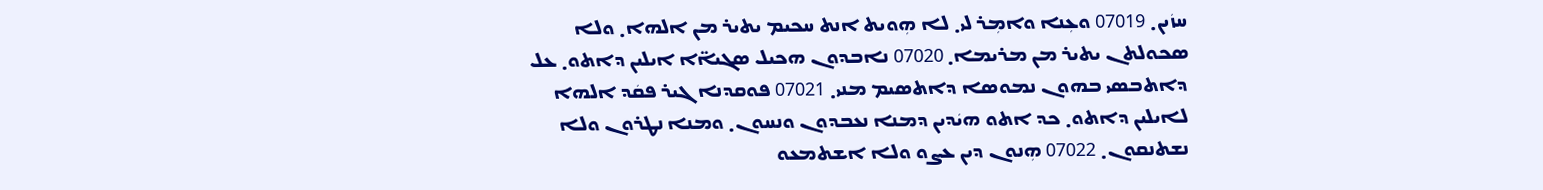ܚܙܿܝܢ܂ 07019 ܘܥܼܢܐ ܘܐܡܼܪ ܠܝ܂ ܠܐ ܗܼܘܝܬ ܐܢܬ ܚܟܝܡ ܝܬܝܪ ܡܢ ܐܠܗܐ܂ ܘܠܐ ܣܟܘܠܬܢ ܝܬܝܪ ܡܢ ܡܪܝܡܐ܂ 07020 ܢܐܒܕܘܢ ܗܟܝܠ ܣܓܝܐ̈ܐ ܐܝܠܝܢ ܕܐܬܘ܂ ܥܠ ܕܐܬܒܣܝ ܒܗܘܢ ܢܡܘܣܐ ܕܐܬܣܝܡ ܡܢܝ܂ 07021 ܦܘܩܕܢܐ ܓܝܪ ܦܩܿܕ ܐܠܗܐ ܠܐܝܠܝܢ ܕܐܬܘ܂ ܟܕ ܐܬܘ ܗܝܿܕܝܢ ܕܡܢܐ ܢܥܒܕܘܢ ܘܢܚܘܢ܂ ܘܡܢܐ ܢܛܪܘܢ ܘܠܐ ܢܫܬܢܩܘܢ܂ 07022 ܗܼܢܘܢ ܕܝܢ ܥܨܘ ܘܠܐ ܐܫܬܡܥܘ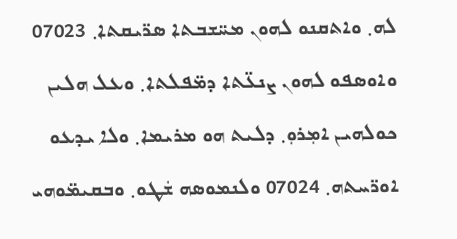ܠܗ܂ ܘܐܬܩܢܘ ܠܗܘܢ ܡܚ̈ܫܒܬܐ ܣܪ̈ܝܩܬܐ܂ 07023 ܘܐܘܣܦܘ ܠܗܘܢ ܨܢܥ̈ܬܐ ܕܡ̈ܦܠܬܐ܂ ܘܥܠ ܗܠܝܢ ܟܘܠܗܝܢ ܐܡܼܪܘܼ܂ ܕܠܝܬ ܗܘ ܡܪܝܡܐ܂ ܘܠܐ ܝܕܥܘ ܐܘܪ̈ܚܬܗ܂ 07024 ܘܠܢܡܘܣܗ ܫܿܛܘ܂ ܘܒܩܝܡ̈ܘܗܝ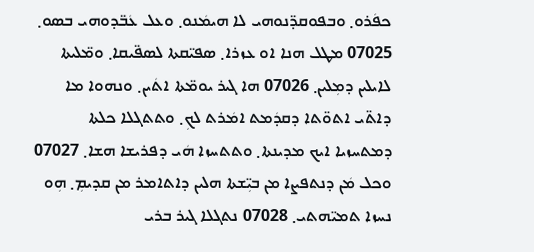ܟܦܿܪܘ܂ ܘܒܦܘܩܕ̈ܢܘܗܝ ܠܐ ܗܝܡܿܢܘ܂ ܘܥܠ ܥܿܒ̈ܕܘܗܝ ܒܣܘ܂ 07025 ܡܛܠ ܗܢܐ ܐܘ ܥܙܪܐ܂ ܣܦܝ̈ܩܬܐ ܠܣܦ̈ܝܩܐ܂ ܘܡ̈ܠܝܬܐ ܠܐܝܠܝܢ ܕܡܼܠܝܢ܂ 07026 ܗܐ ܓܝܪ ܝܘܡ̈ܬܐ ܐܬܿܝܢ܂ ܘܢܗܘܐ ܡܐ ܕܐܬ̈ܝ ܐܬܘ̈ܬܐ ܕܩܕܿܡܬ ܐܡܿܪܬ ܠܟܼ܂ ܘܬܬܓܠܐ ܟܠܬܐ ܕܡܬܚܙܝܐ ܐܝܟ ܡܕܝܢܬܐ܂ ܘܬܬܚܙܐ ܗܿܝ ܕܦܪܝܫܐ ܗܫܐ܂ 07027 ܘܟܠ ܡܿܢ ܕܢܬܦܨܐ ܡܢ ܒܝܼ̈ܫܬܐ ܗܠܝܢ ܕܐܬܐܡܪ ܡܢ ܩܕܝܡܼ܂ ܗܼܘ ܢܚܙܐ ܬܡܝ̈ܗܬܝ܂ 07028 ܢܬܓܠܐ ܓܝܪ ܒܪܝ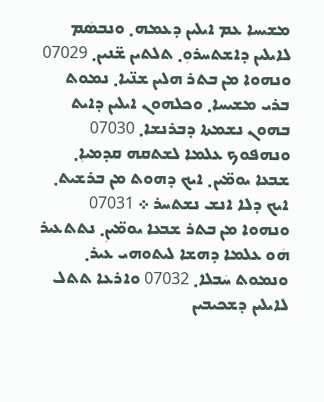ܡܫܝܚܐ ܥܡ ܐܝܠܝܢ ܕܥܡܗ܂ ܘܢܒܣܿܡ ܠܐܝܠܝܢ ܕܐܫܬܚܪܘܼ܂ ܬܠܬܝܢ ܫ̈ܢܝܢ܂ 07029 ܘܢܗܘܐ ܡܢ ܒܬܪ ܗܠܝܢ ܫܢ̈ܝܐ܂ ܢܡܘܬ ܒܪܝ ܡܫܝܚܐ܂ ܘܟܠܗܘܢ ܐܝܠܝܢ ܕܐܝܬ ܒܗܘܢ ܢܫܡܬܐ ܕܒܪܢܫܐ܂ 07030 ܘܢܗܦܘܟ ܥܠܡܐ ܠܫܬܩܗ ܩܕܡܝܐܼ܂ ܫܒܥܐ ܝܘܡ̈ܝܢ܂ ܐܝܟ ܕܗܘܬ ܡܢ ܒܪܫܝܬ܂ ܐܝܟ ܕܠܐ ܐܢܫ ܢܫܬܚܪ ܀ 07031 ܘܢܗܘܐ ܡܢ ܒܬܪ ܫܒܥܐ ܝܘܡ̈ܝܢܼ܂ ܢܬܬܥܝܪ ܗܿܘ ܥܠܡܐ ܕܗܫܐ ܠܝܬܘܗܝ ܥܝܪ܂ ܘܢܡܘܬ ܚܿܒܠܐ܂ 07032 ܘܐܪܥܐ ܬܬܠ ܠܐܝܠܝܢ ܕܫܟܝܒܝܢ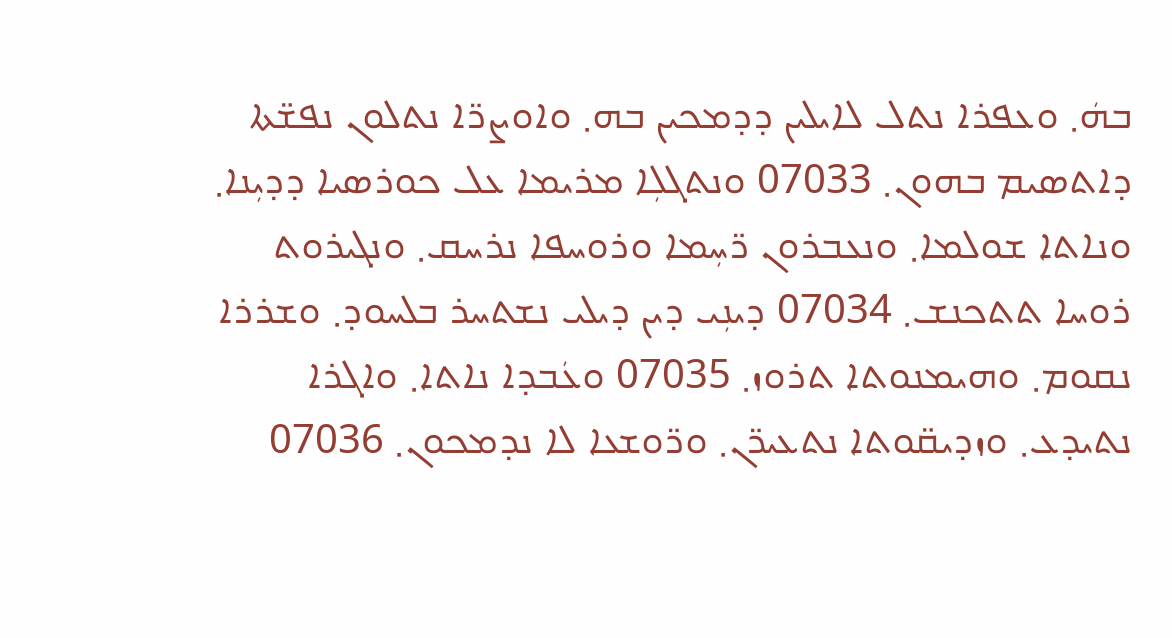ܒܗܿ܂ ܘܥܦܪܐ ܢܬܠ ܠܐܝܠܝܢ ܕܕܡܟܝܢ ܒܗ܂ ܘܐܘܨܪ̈ܐ ܢܬܠܘܢ ܢܦܫ̈ܬܐ ܕܐܬܣܝܡ ܒܗܘܢ܂ 07033 ܘܢܬܓܠܼܐ ܡܪܝܡܐ ܥܠ ܟܘܪܣܝܐ ܕܕܝܼܢܐ܂ ܘܢܐܬܐ ܫܘܠܡܐ܂ ܘܢܥܒܪܘܢ ܪ̈ܚܼܡܐ ܘܪܘܚܦܐ ܢܪܚܩ܂ ܘܢܓܝܪܘܬ ܪܘܚܐ ܬܬܟܢܫ܂ 07034 ܕܝܢܼܝ ܕܝܢ ܕܝܠܝ ܢܫܬܚܪ ܒܠܚܘܕ܂ ܘܫܪܪܐ ܢܩܘܡ܂ ܘܗܝܡܢܘܬܐ ܬܪܘܙ܂ 07035 ܘܥܿܒܕܐ ܢܐܬܐ܂ ܘܐܓܪܐ ܢܬܝܕܥ܂ ܘܙܕܝܩ̈ܘܬܐ ܢܬܥܝܪ̈ܢ܂ ܘܪ̈ܘܫܥܐ ܠܐ ܢܕܡܟܘܢ܂ 07036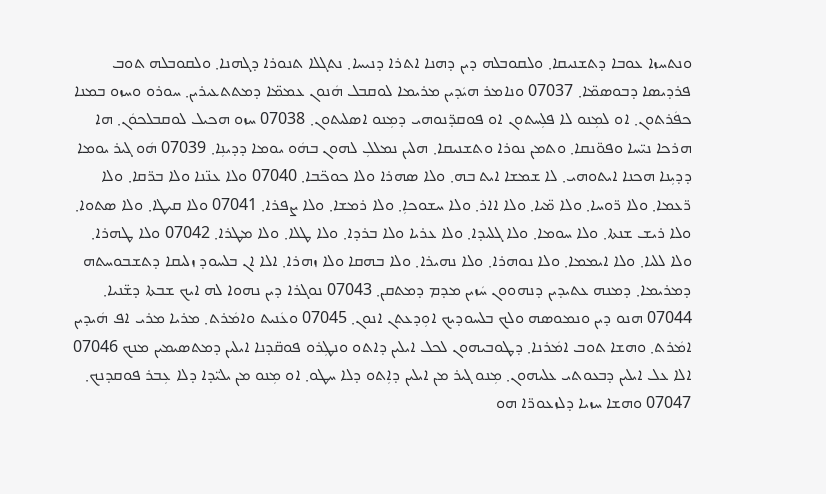ܘܢܬܚܙܐ ܥܘܒܐ ܕܬܫܢܝܩܐ܂ ܘܠܩܘܒܠܗ ܕܝܢ ܕܗܢܐ ܐܬܪܐ ܕܢܝܚܐ܂ ܢܬܓܠܐ ܬܢܘܪܐ ܕܓܗܢܐ܂ ܘܠܩܘܒܠܗ ܬܘܒ ܦܪܕܝܣܐ ܕܒܘܣܡ̈ܐ܂ 07037 ܘܢܐܡܪ ܗܝܿܕܝܢ ܡܪܝܡܐ ܠܘܩܒܠ ܗܿܢܘܢ ܥܡܡ̈ܐ ܕܡܬܬܥܝܪܝܢ܂ ܚܘܪܘ ܘܚܙܘ ܒܡܢܐ ܟܦܿܪܬܘܢ܂ ܐܘ ܠܡܼܢܘ ܠܐ ܦܠܼܚܬܘܢ ܐܘ ܦܘܩܕ̈ܢܘܗܝ ܕܡܼܢܘ ܐܣܠܝܬܘܢ܂ 07038 ܚܙܘ ܗܟܝܠ ܠܘܩܒܠܟܘܿܢ܂ ܗܐ ܗܪܟܐ ܢܝ̈ܚܐ ܘܦܘ̈ܢܩܐ܂ ܘܬܡܢ ܢܘܪܐ ܘܬܫܢܝܩܐ܂ ܗܠܝܢ ܢܡܠܠܼ ܠܗܘܢ ܒܗܿܘ ܝܘܡܐ ܕܕܝܢܼܐ܂ 07039 ܗܿܘ ܓܝܪ ܝܘܡܐ ܕܕܝܼܢܐ ܗܟܢܐ ܐܝܬܘܗܝ܂ ܠܐ ܫܡܫܐ ܐܝܬ ܒܗ܂ ܘܠܐ ܣܗܪܐ ܘܠܐ ܟܘܟ̈ܒܐ܂ 07040 ܘܠܐ ܥܢ̈ܢܐ ܘܠܐ ܒܪ̈ܩܐ܂ ܘܠܐ ܪ̈ܥܡܐ܂ ܘܠܐ ܪ̈ܘܚܐ܂ ܘܠܐ ܡ̈ܝܐ܂ ܘܠܐ ܐܐܪ܂ ܘܠܐ ܚܫܘܟܐܼ܂ ܘܠܐ ܪܡܫܐ܂ ܘܠܐ ܨܦܪܐ܂ 07041 ܘܠܐ ܩܝܛܐ܂ ܘܠܐ ܣܬܘܐ܂ ܘܠܐ ܪܝܫ ܫܢܬܐ܂ ܘܠܐ ܚܘܡܐ܂ ܘܠܐ ܓܠܝܕܐ܂ ܘܠܐ ܥܪܝܐ ܘܠܐ ܒܪܕܐ܂ ܘܠܐ ܛܠܐ܂ ܘܠܐ ܡܛܪܐ܂ 07042 ܘܠܐ ܛܗܪܐ܂ ܘܠܐ ܠܠܝܐ܂ ܘܠܐ ܐܝܡܡܐ܂ ܘܠܐ ܢܘܗܪܐ܂ ܘܠܐ ܢܗܝܪܐ܂ ܘܠܐ ܒܗܩܐ ܘܠܐ ܙܗܪܐ܂ ܐܠܐ ܐܢ ܒܠܚܘܕ ܙܠܝܩܐ ܕܬܫܒܘܚܬܗ ܕܡܪܝܡܐ܂ ܕܡܢܗ ܥܬܝܕܝܢ ܕܢܗܘܘܢ ܚܿܙܝܢ ܡܕܡ ܕܡܬܩܢ܂ 07043 ܢܘܓܪܐ ܕܝܢ ܢܗܘܐ ܠܗ ܐܝܟ ܫܒܬܐ ܕܫ̈ܢܝܐ܂ 07044 ܗܢܘ ܕܝܢ ܘܢܡܘܣܗ ܘܠܟ ܒܠܚܘܕܝܟ ܐܘܼܕܥܬܢ ܐܢܘܢ܂ 07045 ܘܥܿܢܝܬ ܘܐܡܿܪܬ܂ ܡܪܝܐ ܡܪܝ ܐܦ ܗܿܝܕܝܢ ܐܡܿܪܬ܂ ܘܗܫܐ ܬܘܒ ܐܡܿܪܢܐ܂ ܕܛܘܒܝܗܘܢ ܠܟܠ ܐܝܠܝܢ ܕܐܬܘ ܘܢܛܼܪܘ ܦܘܩ̈ܕܢܐ ܐܝܠܝܢ ܕܡܬܣܝܡܝܢ ܡܢܟ 07046 ܐܠܐ ܥܠ ܐܝܠܝܢ ܕܒܥܘܬܝ ܥܠܝܗܘܢ܂ ܡܼܢܘ ܓܝܪ ܡܢ ܐܝܠܝܢ ܕܐܼܬܘ ܕܠܐ ܚܛܘ܂ ܐܘ ܡܼܢܘ ܡܢ ܝܠܝ̈ܕܐ ܕܠܐ ܥܼܒܪ ܦܘܩܕܢܟ܂ 07047 ܘܗܫܐ ܚܙܝܐ ܕܠܙܥܘܪ̈ܐ ܗܘ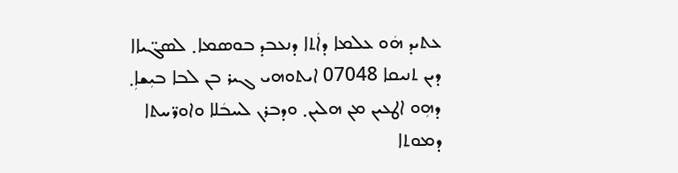ܥܬܝܕ ܗܿܘ ܥܠܡܐ ܕܐܿܬܐ ܕܢܥܒܕ ܒܘܣܡܐ܂ ܠܣܓ̈ܝܐܐ ܕܝܢ ܬܢܝܩܐ 07048 ܐܝܬܘܗܝ ܓܝܪ ܒܢ ܠܒܐ ܒܝܼܫܐܼ܂ ܕܗܼܘ ܐܛܥܝܢ ܡܢ ܗܠܝܢ܂ ܘܕܒܪܢ ܠܚܒܿܠܐ ܘܐܘܪ̈ܚܬܐ ܕܡܘܬܐ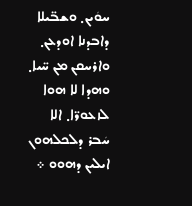ܚܘܿܝܢ܂ ܘܫܒ̈ܝܠܐ ܕܐܒܕܢܐ ܐܘܕܥܢ܂ ܘܐܪܚܩܢ ܡܢ ܚ̈ܝܐ܂ ܘܗܕܐ ܠܐ ܗܘܐ ܠܙܥܘܪ̈ܐ܂ ܐܠܐ ܚܿܒܪ ܕܠܟܠܗܘܢ ܐܝܠܝܢ ܕܗܘܘ ܀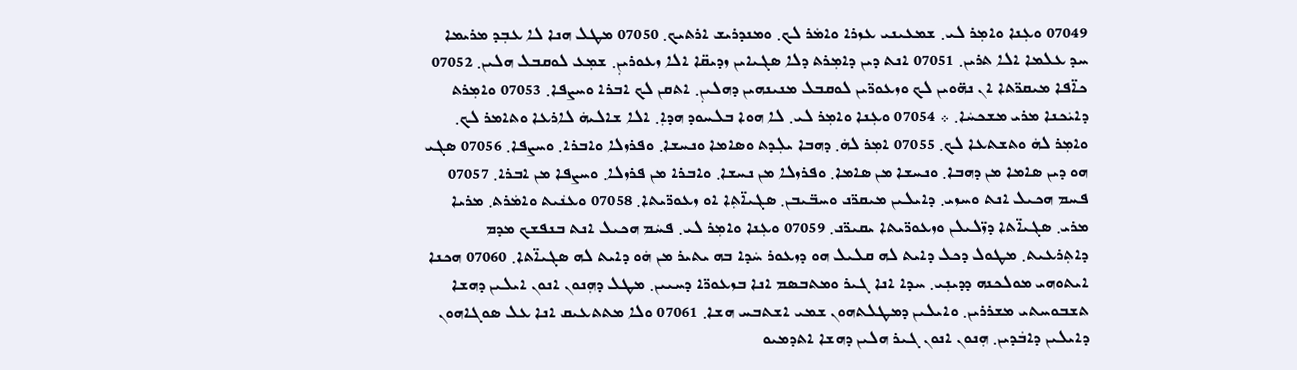07049 ܘܥܼܢܐ ܘܐܡܼܪ ܠܝ܂ ܫܡܥܝܢܝ ܥܙܪܐ ܘܐܡܿܪ ܠܟ܂ ܘܡܢܕܪܝܫ ܐܪܬܝܟ܂ 07050 ܡܛܠ ܗܢܐ ܠܐ ܥܒܼܕ ܡܪܝܡܐ ܚܕ ܥܠܡܐ ܐܠܐ ܬܪܝܢ܂ 07051 ܐܢܬ ܕܝܢ ܕܐܡܼܪܬ ܕܠܐ ܣܓܝܐܝܢ ܙܕܝܩ̈ܐ ܐܠܐ ܙܥܘܪܝܢܼ܂ ܫܡܼܥ ܠܘܩܒܠ ܗܠܝܢ܂ 07052 ܟܐ̈ܦܐ ܡܝܩܪ̈ܬܐ ܐܢ ܢܗ̈ܘܝܢ ܠܟ ܘܙܥܘܪ̈ܝܢ ܠܘܩܒܠ ܡܢܝܢܗܝܢ ܕܗܠܝܢܼ܂ ܐܬܩܢ ܠܟ ܐܒܪܐ ܘܚܨܦܐ܂ 07053 ܘܐܡܼܪܬ ܕܐܝܿܟܢܐ ܡܪܝ ܡܫܟܚܿܐ܂ ܀ 07054 ܘܥܼܢܐ ܘܐܡܼܪ ܠܝ܂ ܠܐ ܗܘܐ ܒܠܚܘܕ ܗܕܐܼ܂ ܐܠܐ ܫܐܠܝܗܿ ܠܐܪܥܐ ܘܬܐܡܪ ܠܟ܂ ܘܐܡܼܪ ܠܗܿ ܘܬܫܬܥܐ ܠܟ܂ 07055 ܐܡܼܪ ܠܗܿ܂ ܕܗܒܐ ܝܠܼܕܬ ܘܣܐܡܐ ܘܢܚܫܐ܂ ܘܦܪܙܠܐ ܘܐܒܪܐ܂ ܘܚܨܦܐ܂ 07056 ܣܓܝ ܗܘ ܕܝܢ ܣܐܡܐ ܡܢ ܕܗܒܐ܂ ܘܢܚܫܐ ܡܢ ܣܐܡܐ܂ ܘܦܪܙܠܐ ܡܢ ܢܚܫܐ܂ ܘܐܒܪܐ ܡܢ ܦܪܙܠܐ܂ ܘܚܨܦܐ ܡܢ ܐܒܪܐ܂ 07057 ܦܚܡ ܗܟܝܠ ܐܢܬ ܘܚܙܝ܂ ܕܐܝܠܝܢ ܡܝܩܪ̈ܢ ܘܚܒ̈ܝܒܢ܂ ܣܓܝܐ̈ܬܼܐ ܐܘ ܙܥܘܪ̈ܝܬܐ܂ 07058 ܘܥܢܿܝܬ ܘܐܡܿܪܬ܂ ܡܪܝܐ ܡܪܝ܂ ܣܓܝܐ̈ܬܐ ܕܙ̈ܠܝܠܢ ܘܙܥܘܪ̈ܝܬܐ ܝܩܝܪ̈ܢ܂ 07059 ܘܥܼܢܐ ܘܐܡܼܪ ܠܝ܂ ܦܚܿܡ ܗܟܝܠ ܐܢܬ ܒܢܦܫܟ ܡܕܡ ܕܐܬܼܪܥܝܬ܂ ܡܛܘܠ ܕܟܠ ܕܐܝܬ ܠܗ ܩܠܝܠ ܗܘ ܕܙܥܘܪ ܚܿܕܐ ܒܗ ܝܬܝܪ ܡܢ ܗܿܘ ܕܐܝܬ ܠܗ ܣܓܝܐ̈ܬܐ܂ 07060 ܗܟܢܐ ܐܝܬܘܗܝ ܡܘܠܟܢܗ ܕܕܝܢܼܝ܂ ܚܕܐ ܐܢܐ ܓܝܪ ܘܡܬܒܣܡ ܐܢܐ ܒܙܥܘܪ̈ܐ ܕܚܝܝܢ܂ ܡܛܠ ܕܗܼܢܘܢ ܐܢܘܢ ܐܝܠܝܢ ܕܗܫܐ ܬܫܒܘܚܬܝ ܡܫܪܪܝܢ܂ ܘܐܝܠܝܢ ܕܡܛܠܬܗܘܢ ܫܡܝ ܐܫܬܒܚ ܗܫܐ܂ 07061 ܘܠܐ ܡܬܬܥܝܩ ܐܢܐ ܥܠ ܣܘܓܐܗܘܢ ܕܐܝܠܝܢ ܕܐܒܿܕܝܢ܂ ܗܼܢܘܢ ܐܢܘܢ ܓܝܪ ܗܠܝܢ ܕܗܫܐ ܐܬܕܡܝܘ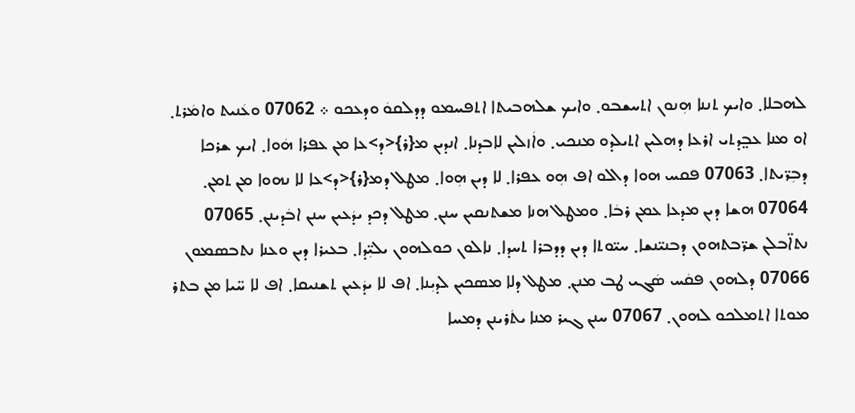ܠܗܒܠܐ܂ ܘܐܝܟ ܬܢܢܐ ܗܼܢܘܢ ܐܬܚܫܒܘ܂ ܘܐܝܟ ܫܠܗܒܝܬܐ ܐܬܦܚܡܘ ܕܕܠܩܘܿ ܘܕܥܟܘ ܀ 07062 ܘܥܿܢܝܬ ܘܐܡܿܪܬ܂ ܐܘ ܡܢܐ ܥܒ̤ܕܬܝ ܐܪܥܐ ܕܗܠܝܢ ܐܬܝܠܕܘ ܡܢܟܝ܂ ܘܐܿܙܠܝܢ ܠܐܒܕܢܐ܂ ܐܢܕܝܢ ܡ‍{ܪ‍}<ܕ‍>ܥܐ ܡܢ ܥܦܪܐ ܗܿܘܐ܂ ܐܝܟ ܫܪܟܐ ܕܒܼܪ̈ܝܬܐ܂ 07063 ܦܩܚ ܗܘܐ ܕܐܠܘ ܐܦ ܗܼܘ ܥܦܪܐ܂ ܠܐ ܕܝܢ ܗܼܘܐ܂ ܡܛܠ ܕܡ‍{ܪ‍}<ܕ‍>ܥܐ ܠܐ ܢܗܘܐ ܡܢ ܬܡܢ܂ 07064 ܗܫܐ ܕܝܢ ܡܕܥܐ ܥܡܢ ܪܒܿܐ܂ ܘܡܛܠ ܗܢܐ ܡܫܬܢܩܝܢ ܚܢܢ܂ ܡܛܠ ܕܟܕ ܝܕܿܥܝܢ ܚܢܢ ܐܒܿܕܝܢܢ܂ 07065 ܢܬܐ̈ܒܠܢ ܫܪ̈ܒܬܗܘܢ ܕܒܢܝ̈ܢܫܐ܂ ܚܝ̈ܘܬܐ ܕܝܢ ܕܕܒܪܐ ܬܚܕܐ܂ ܢܐܠܘܢ ܟܘܠܗܘܢ ܝܠܝܼ̈ܕܐ܂ ܒܥܝܪܐ ܕܝܢ ܘܥܢܐ ܢܬܒܣܡܘܢ 07066 ܕܠܗܘܢ ܦܩܿܚ ܣܿܓܝ ܛܒ ܡܢܢ܂ ܡܛܠ ܕܠܐ ܡܣܟܝܢ ܠܕܝܼܢܐ܂ ܐܦ ܠܐ ܝܕܿܥܝܢ ܬܫܢܝܩܐ܂ ܐܦ ܠܐ ܚ̈ܝܐ ܡܢ ܒܬܪ ܡܘܬܐ ܐܬܡܠܟܘ ܠܗܘܢ܂ 07067 ܚܢܢ ܓܝܪ ܡܢܐ ܝܬܿܪܝܢܢ ܕܡܚܐ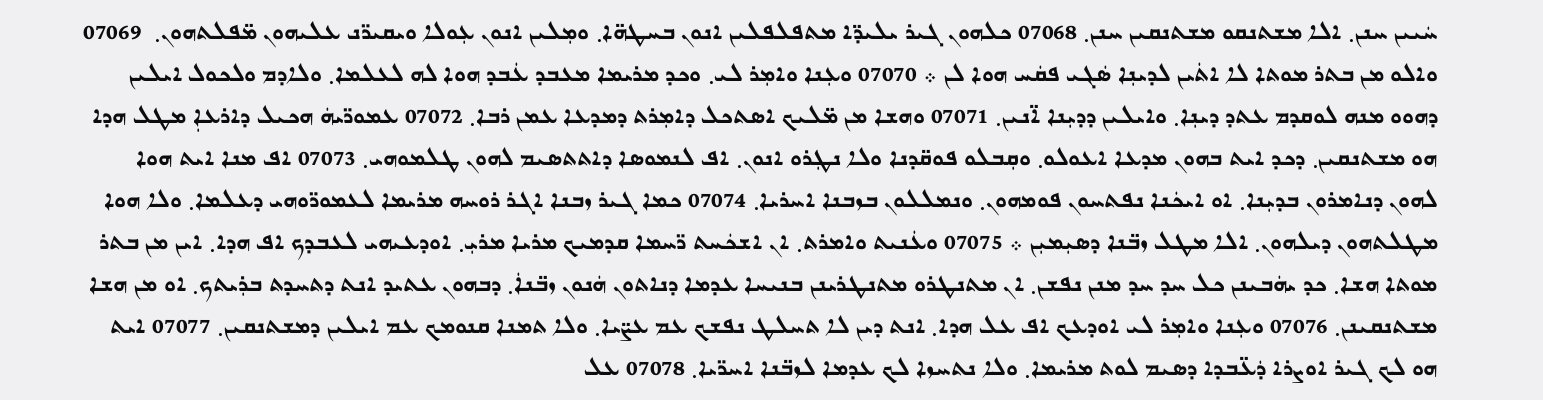ܚܿܝܝܢ ܚܢܢ܂ ܐܠܐ ܡܫܬܢܩܘ ܡܫܬܢܩܝܢ ܚܢܢ܂ 07068 ܟܠܗܘܢ ܓܝܪ ܝܠܝܕ̈ܐ ܡܬܦܠܦܠܝܢ ܐܢܘܢ ܒܚܛܗ̈ܐ܂ ܘܡܼܠܝܢ ܐܢܘܢ ܥܼܘܠܐ ܘܝܩܝܪ̈ܢ ܥܠܝܗܘܢ ܡ̈ܦܠܬܗܘܢ܂  07069 ܘܐܠܘ ܡܢ ܒܬܪ ܡܘܬܐ ܠܐ ܐܬܿܝܢ ܠܕܝܢܼܐ ܣܿܓܝ ܦܩܿܚ ܗܘܐ ܠܢ ܀ 07070 ܘܥܼܢܐ ܘܐܡܼܪ ܠܝ܂ ܘܟܕ ܡܪܝܡܐ ܡܥܒܕ ܥܿܒܕ ܗܘܐ ܠܗ ܠܥܠܡܐ܂ ܘܠܐܕܡ ܘܠܟܘܠ ܐܝܠܝܢ ܕܗܘܘ ܡܢܗ ܠܘܩܕܡ ܥܬܕ ܕܝܢܼܐ܂ ܘܐܝܠܝܢ ܕܕܝܼܢܐ ܐ̈ܢܝܢ܂ 07071 ܘܗܫܐ ܡܢ ܡ̈ܠܝܟ ܐܣܬܟܠ ܕܐܡܼܪܬ ܕܡܕܥܐ ܥܡܢ ܪܒܐ܂ 07072 ܥܡܘܪ̈ܝܗܿ ܗܟܝܠ ܕܐܪܥܐܼ ܡܛܠ ܗܕܐ ܗܘ ܡܫܬܢܩܝܢ܂ ܕܟܕ ܐܝܬ ܒܗܘܢ ܡܕܥܐ ܐܥܘܠܘ܂ ܘܩܼܒܠܘ ܦܘܩ̈ܕܢܐ ܘܠܐ ܢܛܼܪܘ ܐܢܘܢ܂ ܐܦ ܠܢܡܘܣܐ ܕܐܬܬܣܝܡ ܠܗܘܢ ܛܠܡܘܗܝ܂ 07073 ܐܦ ܡܢܐ ܐܝܬ ܗܘܐ ܠܗܘܢ ܕܢܐܡܪܘܢ ܒܕܝܼܢܐ܂ ܐܘ ܐܝܟܿܢܐ ܢܦܬܚܘܢ ܦܘܡܗܘܢ܂ ܘܢܡܠܠܘܢ ܒܙܒܢܐ ܐܚܪܝܐ܂ 07074 ܟܡܐ ܓܝܪ ܙܒܢܐ ܐܓܪ ܪܘܚܗ ܡܪܝܡܐ ܠܥܡܘܪ̈ܘܗܝ ܕܥܠܡܐ܂ ܘܠܐ ܗܘܐ ܡܛܠܬܗܘܢ ܕܝܠܗܘܢ܂ ܐܠܐ ܡܛܠ ܙܒ̈ܢܐ ܕܣܝܼܡܝܼܢ ܀ 07075 ܘܥܿܢܝܬ ܘܐܡܪܬ܂ ܐܢ ܐܫܟܿܚܬ ܪ̈ܚܡܐ ܩܕܡܝܟ ܡܪܝܐ ܡܪܝܼ܂ ܐܘܕܥܝܗܝ ܠܥܒܕܟ ܐܦ ܗܕܐ܂ ܐܝܢ ܡܢ ܒܬܪ ܡܘܬܐ ܗܫܐ܂ ܟܕ ܝܗܿܒܝܢܢ ܟܠ ܚܕ ܚܕ ܡܢܢ ܢܦܫܢ܂ ܐܢ ܡܬܢܛܪܘ ܡܬܢܛܪܝܢܢ ܒܢܝܚܐ ܥܕܡܐ ܕܢܐܬܘܢ ܗܿܢܘܢ ܙܒ̈ܢܐܿ܂ ܕܒܗܘܢ ܥܬܝܕ ܐܢܬ ܕܬܚܕܬ ܒܪܼܝܬܟ܂ ܐܘ ܡܢ ܗܫܐ ܡܫܬܢܩܝܢܢ܂ 07076 ܘܥܼܢܐ ܘܐܡܼܪ ܠܝ ܐܘܕܥܟ ܐܦ ܥܠ ܗܕܐ܂ ܐܢܬ ܕܝܢ ܠܐ ܬܚܠܛ ܢܦܫܟ ܥܡ ܥܨ̈ܝܐ܂ ܘܠܐ ܬܡܢܐ ܩܢܘܡܟ ܥܡ ܐܝܠܝܢ ܕܡܫܬܢܩܝܢ܂ 07077 ܐܝܬ ܗܘ ܠܟ ܓܝܪ ܐܘܨܪܐ ܕܿܥ̈ܒܕܐ ܕܣܝܡ ܠܘܬ ܡܪܝܡܐ܂ ܘܠܐ ܢܬܚܙܐ ܠܟ ܥܕܡܐ ܠܙܒ̈ܢܐ ܐܚܪ̈ܝܐ܂ 07078 ܥܠ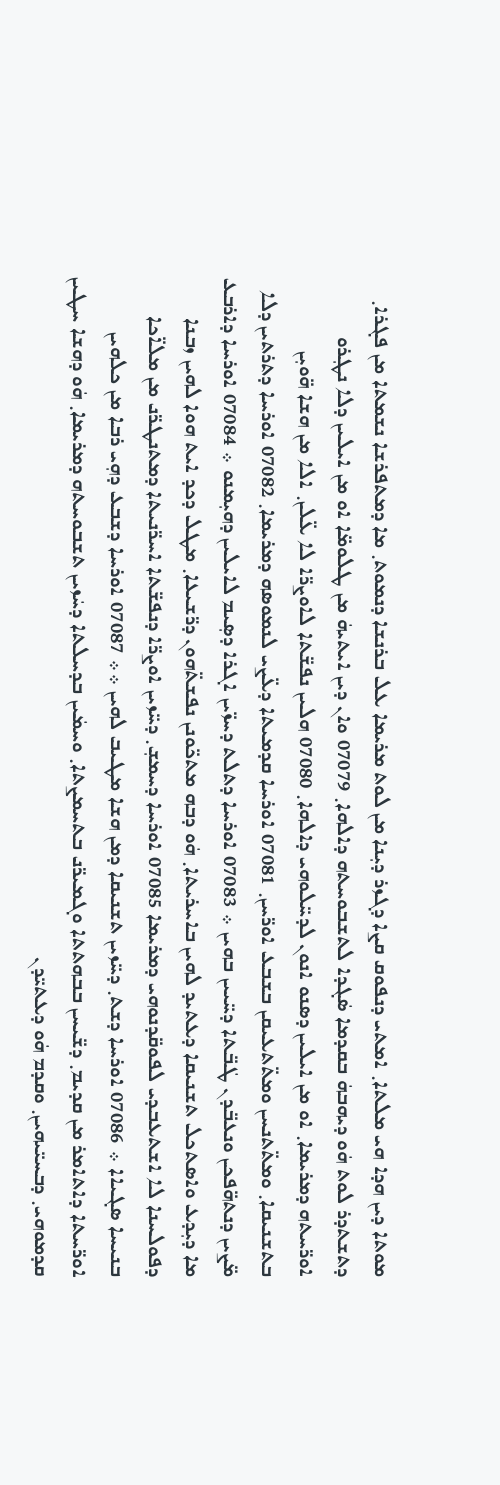ܡܘܬܐ ܕܝܢ ܗܕܐ ܗܝ ܡܠܬܐ܂ ܐܡܬܝ ܕܢܦܘܩ ܩܨܐ ܕܓܙܪ ܕܝܼܢܐ ܡܢ ܠܘܬ ܡܪܝܡܐ ܥܠ ܒܪܢܫܐ ܕܢܡܘܬ܂ ܡܐ ܕܡܬܦܪܫܐ ܢܫܡܬܐ ܡܢ ܦܓܪܐ܂ ܕܬܫܬܕܪ ܠܘܬ ܗܿܘ ܕܝܗܒܗܿ ܒܩܕܡܐ ܣܿܓܕܐ ܠܬܫܒܘܚܬܗ ܕܐܠܗܐ܂ 07079 ܘܐܢ ܕܝܢ ܐܝܬܝܗܿ ܡܢ ܛܠܘܡ̈ܐ ܐܘ ܡܢ ܐܝܠܝܢ ܕܠܐ ܢܛܼܪܘ ܐܘܪ̈ܚܬܗ ܕܡܪܝܡܐ܂ ܐܘ ܡܢ ܐܝܠܝܢ ܕܣܢܘ ܐܢܘܢ ܠܕܚ̈ܠܘܗܝ ܕܐܠܗܐ܂ 07080 ܗܠܝܢ ܢܦܫ̈ܬܐ ܠܐܘܨܪ̈ܐ ܠܐ ܥ̈ܠܢ܂ ܐܠܐ ܡܢ ܗܫܐ ܗ̈ܘܝܼܢ ܒܬܫܢܝܩܐ܂ ܘܡܬ̈ܬܢܚܢ ܘܡܬ̈ܬܥܝܩܢ ܒܫܒܥ ܐܘܪ̈ܚܢ܂ 07081 ܐܘܪܚܐ ܩܕܡܝܬܐ ܕܥ̈ܨܝ ܠܢܡܘܣܗ ܕܡܪܝܡܐ܂ 07082 ܐܘܪܚܐ ܕܬܪܬܝܢ ܕܠܐ ܡ̈ܨܝܢ ܕܢܬܗ̈ܦܟܢ ܘܢܥܒ̈ܕܢ ܛܿܒ̈ܬܐ ܕܚ̈ܝܝܢ ܒܗܝܢ ܀ 07083 ܐܘܪܚܐ ܕܬܠܬ ܕܚܙ̈ܝܢ ܐܓܪܐ ܕܣܼܝܡ ܠܐܝܠܝܢ ܕܗܝܼܡܢܘ ܀ 07084 ܐܘܪܚܐ ܕܐܪܒܥ ܡܐ ܕܝܼܕܥ ܘܐܣܬܟܠ ܬܫܢܝܩܐ ܕܥܬܝܕ ܠܗܝܢ ܒܐܚܪܝܬܐ܂ ܗܿܘ ܕܒܗ ܡܬܟ̈ܘܢܢ ܢܦܫܬ̈ܗܘܢ ܕܪ̈ܫܝܥܐ܂ ܡܛܠ ܕܟܕ ܐܝܬ ܗܘܐ ܠܗܝܢ ܙܒܢܐ ܕܦܘܠܚܢܐ ܠܐ ܐܫܬܥܒܕܝ ܠܦܘܩ̈ܕܢܘܗܝ ܕܡܪܝܡܐ 07085 ܐܘܪܚܐ ܕܚܡܫܼ܂ ܕܚ̈ܙܝܢ ܐܘܨܪ̈ܐ ܕܢܦܫ̈ܬܐ ܐܚܪ̈ܢܝܬܐ ܕܡܬܢܛܪ̈ܢ ܡܢ ܡܠܐ̈ܟܐ ܒܢܝܚܐ ܣܓܝܐܐ ܀ 07086 ܐܘܪܚܐ ܕܫܬ܂ ܕܚ̈ܙܝܢ ܬܫܢܝܩܐ ܕܡܢ ܗܫܐ ܡܛܝܒ ܠܗܝܢ ܀܀ 07087 ܐܘܪܚܐ ܕܫܒܥ ܕܗܼܝ ܪܒܐ ܡܢ ܟܠܗܝܢ ܐܘܪ̈ܚܬܐ ܕܐܬܐܡܪ ܡܢ ܩܕܝܡ܂ ܕܫ̈ܝܚܢ ܒܒܗܬܬܐ ܘܓܡܝܪ̈ܢ ܒܬܚܡܨܬܐ܂ ܘܚܡܿܝܢ ܒܕܚܠܬܐ ܕܚܿܙܝܢ ܬܫܒܘܚܬܗ ܕܡܪܝܡܐ܂ ܗܿܘ ܕܗܫܐ ܚܛܝܢ ܩܕܡܘܗܝ܂ ܕܒܚܝ̈ܝܗܝܢ܂ ܘܩܕܡ ܗܿܘ ܕܥܬܝ̈ܕܢ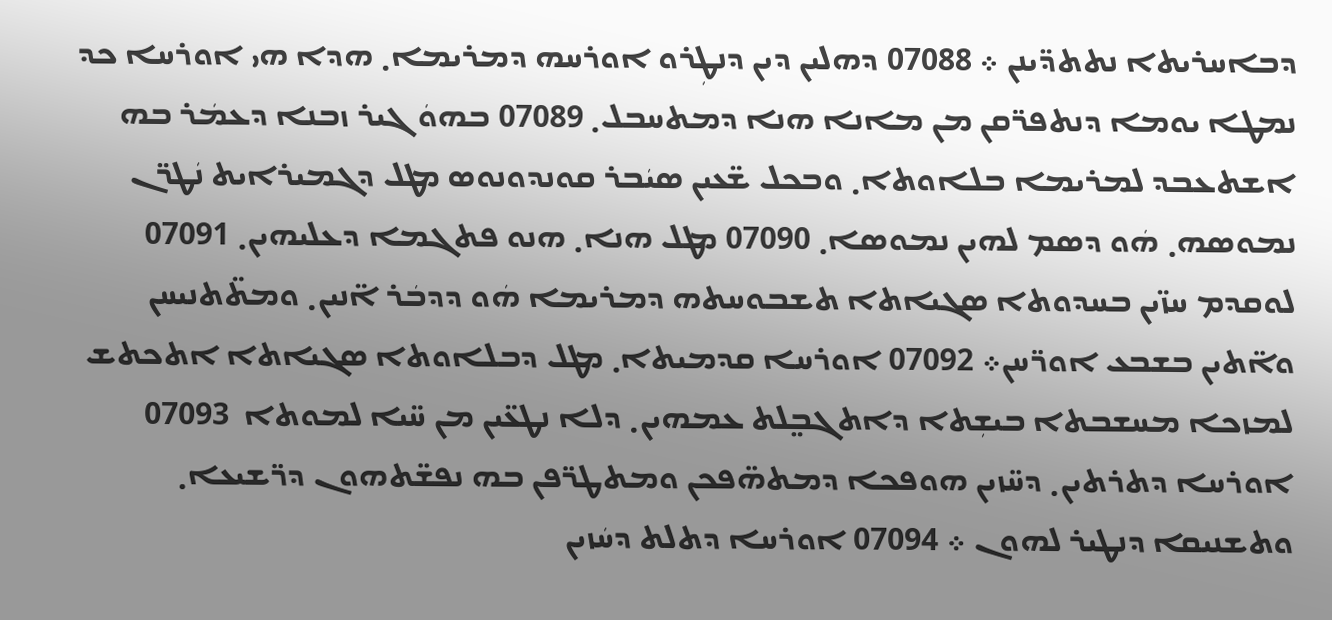ܕܒܐܚܪܝܬܐ ܢܬܬܕ̈ܝܢܢ ܀ 07088 ܕܗܠܝܢ ܕܝܢ ܕܢܛܼܪܘ ܐܘܪܚܗ ܕܡܪܝܡܐ܂ ܗܕܐ ܗܝ ܐܘܪܚܐ ܟܕ ܢܡܛܐ ܝܘܡܐ ܕܢܬܦܪ̈ܩܢ ܡܢ ܡܐܢܐ ܗܢܐ ܕܡܬܚܒܠ܂ 07089 ܒܗܘܿ ܓܝܪ ܙܒܢܐ ܕܥܡܿܪ ܒܗ ܐܫܬܥܒܕ ܠܡܪܝܡܐ ܒܠܐܘܬܐ܂ ܘܒܟܠ ܫ̈ܥܝܢ ܣܝܿܒܪ ܩܘܢܕܘܢܘܣ ܡܛܠ ܕܓܡܝܪܐܝܬ ܢܿܛܪ̈ܢ ܢܡܘܣܗ܂ ܗܿܘ ܕܣܡ ܠܗܝܢ ܢܡܘܣܐ܂ 07090 ܡܛܠ ܗܢܐ܂ ܗܢܘ ܦܬܓܡܐ ܕܥܠܝܗܝܢ܂ 07091 ܠܘܩܕܡ ܚܙ̈ܝܢ ܒܚܕܘܬܐ ܣܓܝܐܬܐ ܬܫܒܘܚܬܗ ܕܡܪܝܡܐ ܗܿܘ ܕܕܒܿܪ ܐ̈ܢܝܢ܂ ܘܡܬ̈ܬܢܝܚܢ ܘܐ̈ܬܝܢ ܒܫܒܥ ܐܘܪ̈ܚܢ܀ 07092 ܐܘܪܚܐ ܩܕܡܝܬܐ܂ ܡܛܠ ܕܒܠܐܘܬܐ ܣܓܝܐܬܐ ܐܬܟܬܫ ܠܡܙܟܐ ܡܚܫܒܬܐ ܒܝܫܼܬܐ ܕܐܬܓܒ̤ܠܬ ܥܡܗܝܢ܂ ܕܠܐ ܢܛܥ̈ܝܢ ܡܢ ܚ̈ܝܐ ܠܡܘܬܐ  07093 ܐܘܪܚܐ ܕܬܪܬܝܢ܂ ܕܚ̈ܙܝܢ ܗܘܦܟܐ ܕܡܬܗ̈ܦܟܢ ܘܡܬܛܪ̈ܦܢ ܒܗ ܢܦܫ̈ܬܗܘܢ ܕܪ̈ܫܝܥܐ܂ ܘܬܫܢܝܩܐ ܕܢܛܝܪ ܠܗܘܢ ܀ 07094 ܐܘܪܚܐ ܕܬܠܬ ܕܚܿܙܝܢ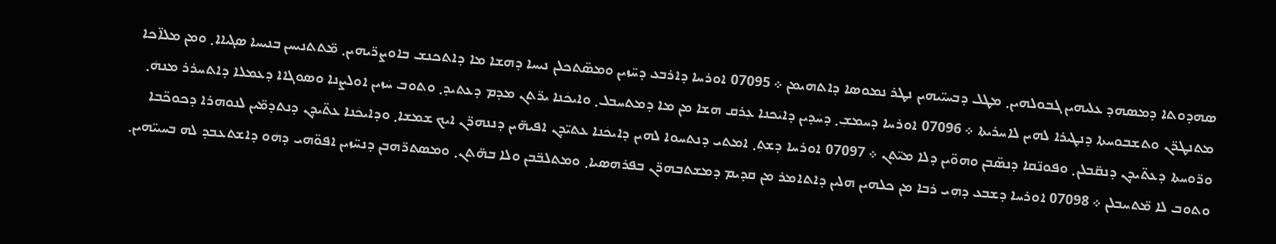ܣܗܕܘܬܐ ܕܡܣܗܕ ܥܠܝܗܝܢ ܓܒܘܠܗܝܢ܂ ܡܛܠ ܕܒܚܝ̈ܝܗܝܢ ܢܛܪ ܢܡܘܣܐ ܕܐܬܗܝܡܢ ܀ 07095 ܐܘܪܚܐ ܕܐܪܒܥ ܕܚ̈ܙܝܢ ܘܡܣ̈ܬܟܠܢ ܢܝܚܐ ܕܗܫܐ ܡܐ ܕܐܬܟܢܫ ܒܐܘܨܪ̈ܝܗܝܢ܂ ܡ̈ܬܬܢܝܚܢ ܒܢܝܚܐ ܣܓܝܐܐ܂ ܘܡܢ ܡܠܐ̈ܟܐ ܡܬܢܛܪ̈ܢ ܘܬܫܒܘܚܬܐ ܕܢܛܝܪܐ ܠܗܝܢ ܠܐܚܪܝܬܐ ܀ 07096 ܐܘܪܚܐ ܕܚܡܫܼ܂ ܕܚܿܕܝܢ ܕܐܝܿܟܢܐ ܥܼܪܩ ܗܫܐ ܡܢ ܡܐ ܕܡܬܚܒܠ܂ ܘܐܝܟܿܢܐ ܝܪ̈ܬܢ ܡܕܡ ܕܥܬܝܕ܂ ܘܬܘܒ ܚܿܙܝܢ ܐܘܠܨܢܐ ܘܣܘܓܐܐ ܕܥܡܠܐ ܕܐܬܚܪܪ ܡܢܗܿ܂ ܘܪ̈ܘܚܬܐ ܕܥܬ̈ܝܕܢ ܕܢܩ̈ܒܠܢ܂ ܘܦܘܢ̈ܩܐ ܕܢܣ̈ܒܢ ܘܗܘ̈ܝܢ ܕܠܐ ܡܝ̈ܬܢ ܀ 07097 ܐܘܪܚܐ ܕܫܬܼ܂ ܐܡܬܝ ܕܢܬܚܘܐ ܠܗܝܢ ܕܐܝܟܿܢܐ ܥܬܝ̈ܕܢ ܐܦܝܗ̈ܝܢ ܕܢܢܗܪ̈ܢ ܐܝܟ ܫܡܫܐ܂ ܘܕܐܝܟܿܢܐ ܥܬ̈ܝܕܢ ܕܢܬܕܡ̈ܝܢ ܠܢܘܗܪܐ ܕܟܘܟ̈ܒܐ ܘܬܘܒ ܠܐ ܡ̈ܬܚܒܠܢ ܀ 07098 ܐܘܪܚܐ ܕܫܒܥ ܕܗܼܝ ܪܒܐ ܡܢ ܟܠܗܝܢ ܗܠܝܢ ܕܐܬܐܡܪ ܡܢ ܩܕܝܡ ܕܡܫܬܒܗܪ̈ܢ ܒܦܪܗܣܝܐ܂ ܘܡܬܠܒ̈ܒܢ ܘܠܐ ܒܗ̈ܬܢ܂ ܘܡܣܬܪ̈ܗܒܢ ܕܢܚ̈ܙܝܢ ܐܦܘ̈ܗܝ ܕܗܿܘ ܕܐܫܬܥܒܕ ܠܗ ܒܚܝܝ̈ܗܝܢ܂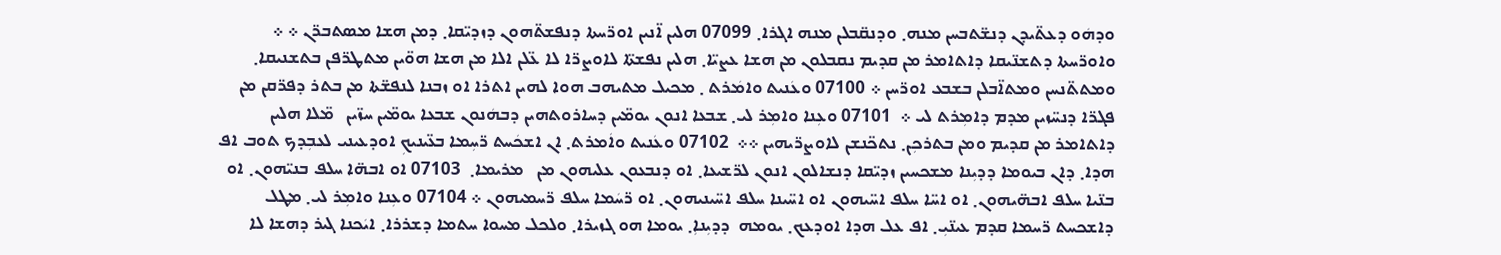ܘܕܗܿܘ ܕܥܬ̈ܝܕܢ ܕܢܫ̈ܬܒܚܢ ܡܢܗ܂ ܘܕܢܩ̈ܒܠܢ ܡܢܗ ܐܓܪܐ܂ 07099 ܗܠܝܢ ܐ̈ܢܝܢ ܐܘܪ̈ܚܬܐ ܕܢܦܫܬ̈ܗܘܢ ܕܙܕܝ̈ܩܐ܂ ܕܡܢ ܗܫܐ ܡܣܬܒܪ̈ܢ ܀ ܀ ܘܐܘܪ̈ܚܬܐ ܕܬܫܢ̈ܝܩܐ ܕܐܬܐܡܪ ܡܢ ܩܕܝܡ ܢܩܒܠܘܢ ܡܢ ܗܫܐ ܥܨܝ̈ܐ܂ ܗܠܝܢ ܢܦܫܬ̈ܐ ܠܐܘܨܪ̈ܐ ܠܐ ܥ̈ܠܢ ܐܠܐ ܡܢ ܗܫܐ ܗܘ̈ܝܢ ܡܬܛܪ̈ܦܢ ܒܬܫܢܝܩܐ܂ ܘܡܬܬ̈ܢܚܢ ܘܡܬܐ̈ܒܠܢ ܒܫܒܥ ܐܘܪ̈ܚܢ ܀ 07100 ܘܥܿܢܝܬ ܘܐܡܿܪܬ ܂ ܡܟܝܠ ܡܬܝܗܒ ܗܘܐ ܠܗܝܢ ܐܬܪܐ ܐܘ ܙܒܢܐ ܠܢܦܫ̈ܬܐ ܡܢ ܒܬܪ ܕܦܪ̈ܩܢ ܡܢ ܦܓܪ̈ܐ ܕܢܚ̈ܙܝܢ ܡܕܡ ܕܐܡܼܪܬ ܠܝ ܀  07101 ܘܥܼܢܐ ܘܐܡܼܪ ܠܝ܂ ܫܒܥܐ ܐܢܘܢ ܝܘܡ̈ܝܢ ܕܚܐܪܘܬܗܝܢ ܕܒܗܿܢܘܢ ܫܒܥܐ ܝܘܡ̈ܝܢ ܚܙ̈ܝܢ   ܡ̈ܠܐ ܗܠܝܢ ܕܐܬܐܡܪ ܡܢ ܩܕܝܡ ܘܡܢ ܒܬܪܟܼܢ܂ ܢܬܟ̈ܢܫܢ ܠܐܘܨܪ̈ܝܗܝܢ ܀܀  07102 ܘܥܿܢܝܬ ܘܐܿܡܪܬ܂ ܐܢ ܐܫܟܿܚܬ ܪ̈ܚܼܡܐ ܒܥ̈ܝܢܝܟܼ ܐܘܕܥܝܢܝ ܠܥܒܼܕܟ ܬܘܒ ܐܦ ܗܕܐ܂ ܕܐܢ ܒܝܘܡܐ ܕܕܝܼܢܐ ܡܫܟܚܝܢ ܙܕܝ̈ܩܐ ܕܢܫܐܠܘܢ ܐܢܘܢ ܠܪ̈ܫܝܥܐ܂ ܐܘ ܕܢܒܥܘܢ ܥܠܝܗܘܢ ܡܢ   ܡܪܝܡܐ܂  07103 ܐܘ ܐܒܗ̈ܐ ܚܠܦ ܒܢܝ̈ܗܘܢ܂ ܐܘ ܒܢ̈ܝܐ ܚܠܦ ܐܒܗ̈ܝܗܘܢ܂ ܐܘ ܐܚ̈ܐ ܚܠܦ ܐܚ̈ܝܗܘܢ ܐܘ ܐܚ̈ܝܢܐ ܚܠܦ ܐܚ̈ܝܢܝܗܘܢ܂ ܐܘ ܪ̈ܚܿܡܐ ܚܠܦ ܪ̈ܚܡܝܗܘܢ ܀ 07104 ܘܥܼܢܐ ܘܐܡܼܪ ܠܝ܂ ܡܛܠ ܕܐܫܟܚܬ ܪ̈ܚܡܐ ܩܕܡ ܥܝܢ̈ܝܼ܂ ܐܦ ܥܠ ܗܕܐ ܐܘܕܥܟ܂ ܝܘܡܗ  ܕܕܝܼܢܐܼ܂ ܝܘܡܐ ܗܘ ܓܙܝܪܐ܂ ܘܠܟܠ ܡܚܘܐ ܚܬܡܐ ܕܫܪܪܐ܂ ܐܝܿܟܢܐ ܓܝܪ ܕܗܫܐ ܠܐ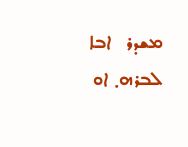ܡܫܕܪ   ܐܒܐ ܠܒܪܗ܂ ܐܘ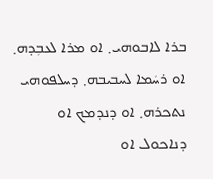ܒܪܐ ܠܐܒܘܗܝ܂ ܐܘ ܡܪܐ ܠܥܒܼܕܗ܂ ܐܘ ܪܚܿܡܐ ܠܚܒܝܒܗ܂ ܕܚܠܦܘܗܝ  ܢܬܟܪܗ܂ ܐܘ ܕܢܕܡܟ ܐܘ ܕܢܐܟܘܠ ܐܘ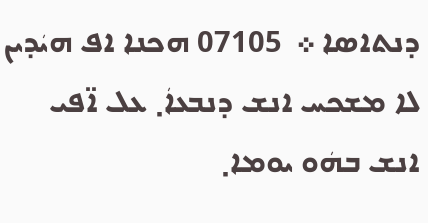ܕܢܬܐܣܐ ܀  07105 ܗܟܢܐ ܐܦ ܗܝܿܕܝܢ ܠܐ ܡܫܟܚ ܐܢܫ ܕܢܒܥܐܿ܂ ܥܠ ܐ̈ܦܝ ܐܢܫ ܒܗܿܘ ܝܘܡܐ܂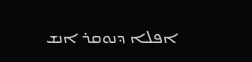ܐܦܠܐ ܕܢܘܩܪ ܐܢܫ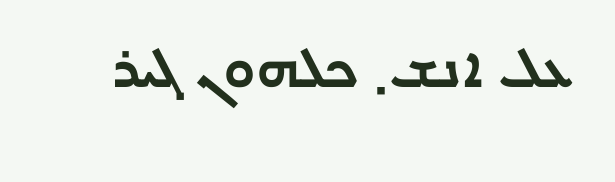ܥܠ ܐܢܫ܂ ܟܠܗܘܢ ܓܝܪ